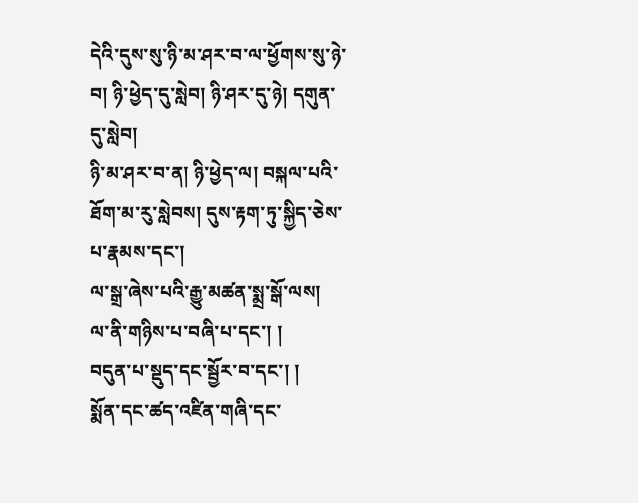དེའི་དུས་སུ་ཉི་མ་ཤར་བ་ལ་ཕྱོགས་སུ་ཉེ་བ། ཉི་ཕྱེད་དུ་སླེབ། ཉི་ཤར་དུ་ཉེ། དགུན་དུ་སླེབ།
ཉི་མ་ཤར་བ་ན། ཉི་ཕྱེད་ལ། བསྐལ་པའི་ཐོག་མ་རུ་སླེབས། དུས་རྟག་ཏུ་སྐྱིད་ཅེས་པ་རྣམས་དང་།
ལ་སྒྲ་ཞེས་པའི་རྒྱུ་མཚན་སྨྲ་སྒོ་ལས།
ལ་ནི་གཉིས་པ་བཞི་པ་དང་། །
བདུན་པ་སྡུད་དང་སྦྱོར་བ་དང་། །
སྨོན་དང་ཚད་འཛིན་གཞི་དང་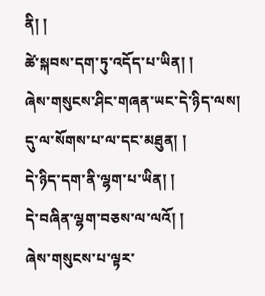ནི། །
ཚེ་སྐབས་དག་ཏུ་འདོད་པ་ཡིན། །
ཞེས་གསུངས་ཤིང་གཞན་ཡང་དེ་ཉིད་ལས།
དུ་ལ་སོགས་པ་ལ་དང་མཐུན། །
དེ་ཉིད་དག་ནི་ལྷག་པ་ཡིན། །
དེ་བཞིན་ལྷག་བཅས་ལ་ལའོ། །
ཞེས་གསུངས་པ་ལྟར་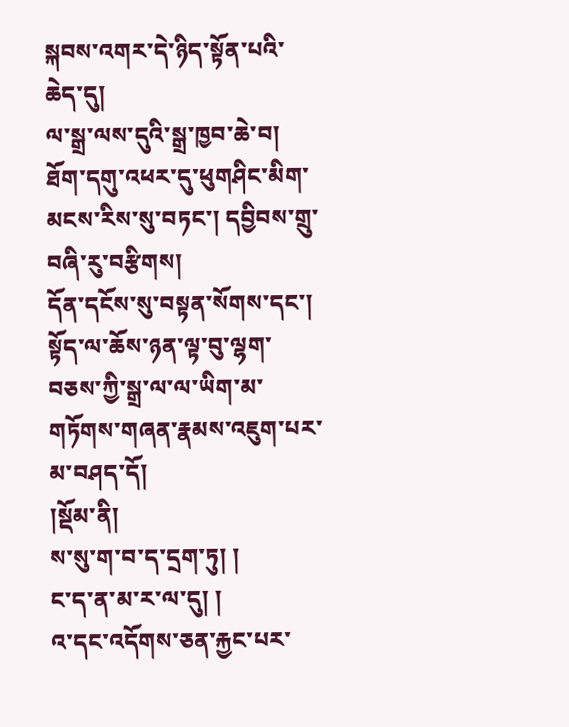སྐབས་འགར་དེ་ཉིད་སྟོན་པའི་ཆེད་དུ།
ལ་སྒྲ་ལས་དུའི་སྒྲ་ཁྱབ་ཆེ་བ། ཐོག་དགུ་འཕར་དུ་ཕུགཤིང་མིག་མངས་རིས་སུ་བཏང་། དབྱིབས་གྲུ་བཞི་རུ་བརྩིགས།
དོན་དངོས་སུ་བསྟན་སོགས་དང་། སྟོད་ལ་ཆོས་ཉན་ལྟ་བུ་ལྷག་བཅས་ཀྱི་སྒྲ་ལ་ལ་ཡིག་མ་གཏོགས་གཞན་རྣམས་འཇུག་པར་མ་བཤད་དོ།
།སྡོམ་ནི།
ས་སུ་ག་བ་ད་དྲག་ཏུ། །
ང་ད་ན་མ་ར་ལ་དུ། །
འ་དང་འདོགས་ཅན་རྐྱང་པར་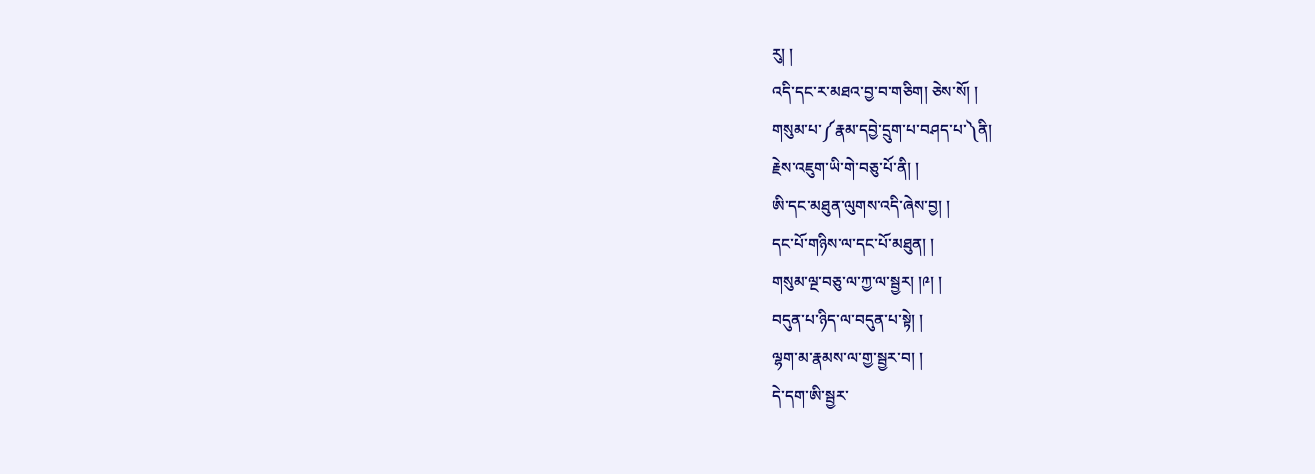རུ། །
འདི་དང་ར་མཐའ་བྱ་བ་གཅིག། ཅེས་སོ། །
གསུམ་པ་༼རྣམ་དབྱེ་དྲུག་པ་བཤད་པ་༽ནི།
རྗེས་འཇུག་ཡི་གེ་བཅུ་པོ་ནི། །
ཨི་དང་མཐུན་ལུགས་འདི་ཞེས་བྱ། །
དང་པོ་གཉིས་ལ་དང་པོ་མཐུན། །
གསུམ་ལྔ་བཅུ་ལ་ཀྱ་ལ་སྦྱར། །༩། །
བདུན་པ་ཉིད་ལ་བདུན་པ་སྟེ། །
ལྷག་མ་རྣམས་ལ་གྱ་སྦྱར་བ། །
དེ་དག་ཨི་སྦྱར་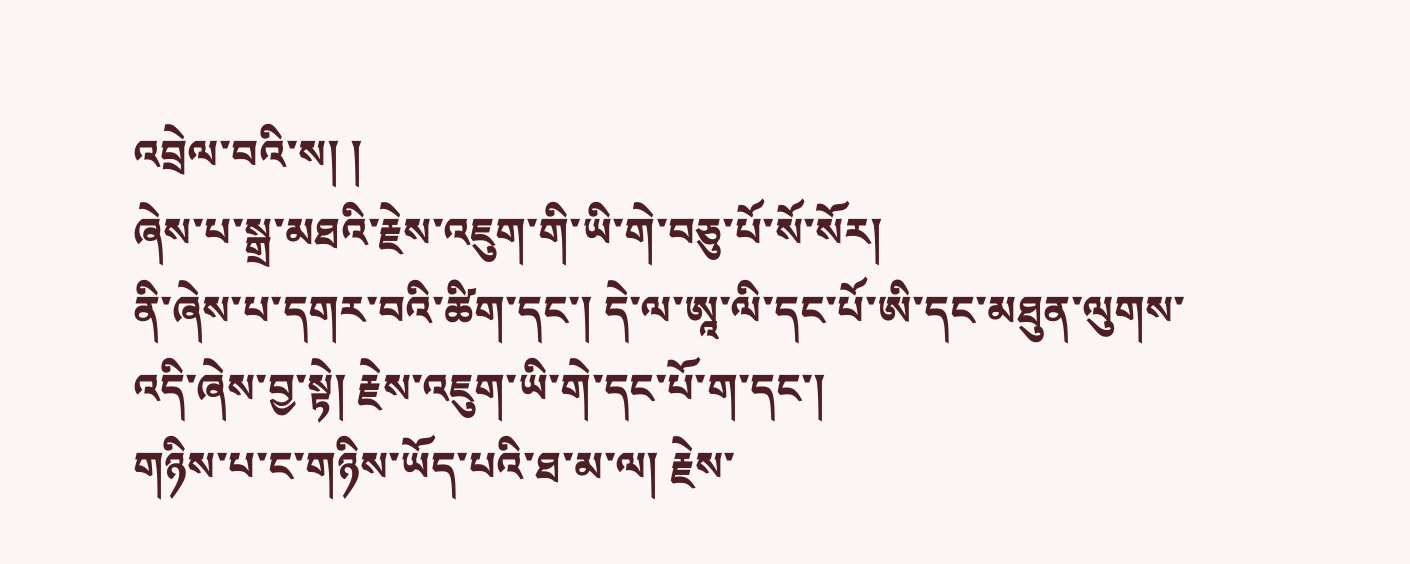འབྲེལ་བའི་ས། །
ཞེས་པ་སྒྲ་མཐའི་རྗེས་འཇུག་གི་ཡི་གེ་བཅུ་པོ་སོ་སོར།
ནི་ཞེས་པ་དགར་བའི་ཚིག་དང་། དེ་ལ་ཨཱ་ལི་དང་པོ་ཨི་དང་མཐུན་ལུགས་འདི་ཞེས་བྱ་སྟེ། རྗེས་འཇུག་ཡི་གེ་དང་པོ་ག་དང་།
གཉིས་པ་ང་གཉིས་ཡོད་པའི་ཐ་མ་ལ། རྗེས་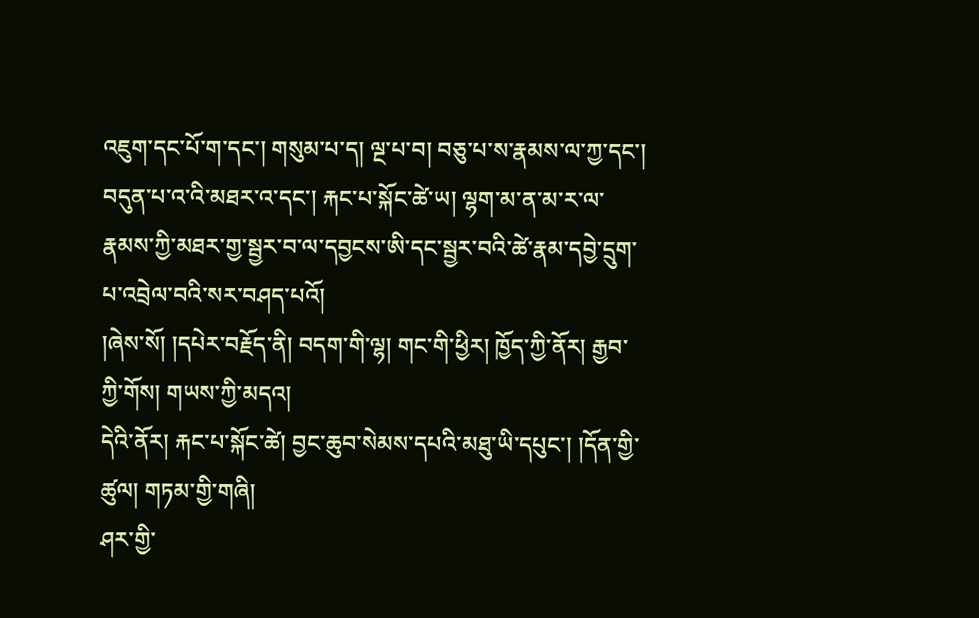འཇུག་དང་པོ་ག་དང་། གསུམ་པ་ད། ལྔ་པ་བ། བཅུ་པ་ས་རྣམས་ལ་ཀྱ་དང་།
བདུན་པ་འ་འི་མཐར་འ་དང་། རྐང་པ་སྐོང་ཚེ་ཡ། ལྷག་མ་ན་མ་ར་ལ་རྣམས་ཀྱི་མཐར་གྱ་སྦྱར་བ་ལ་དབྱངས་ཨི་དང་སྦྱར་བའི་ཚེ་རྣམ་དབྱེ་དྲུག་པ་འབྲེལ་བའི་སར་བཤད་པའོ།
།ཞེས་སོ། །དཔེར་བརྗོད་ནི། བདག་གི་ལྷ། གང་གི་ཕྱིར། ཁྱོད་ཀྱི་ནོར། རྒྱབ་ཀྱི་གོས། གཡས་ཀྱི་མདའ།
དེའི་ནོར། རྐང་པ་སྐོང་ཚེ། བྱང་ཆུབ་སེམས་དཔའི་མཐུ་ཡི་དཔུང་། །དོན་གྱི་ཚུལ། གཏམ་གྱི་གཞི།
ཤར་གྱི་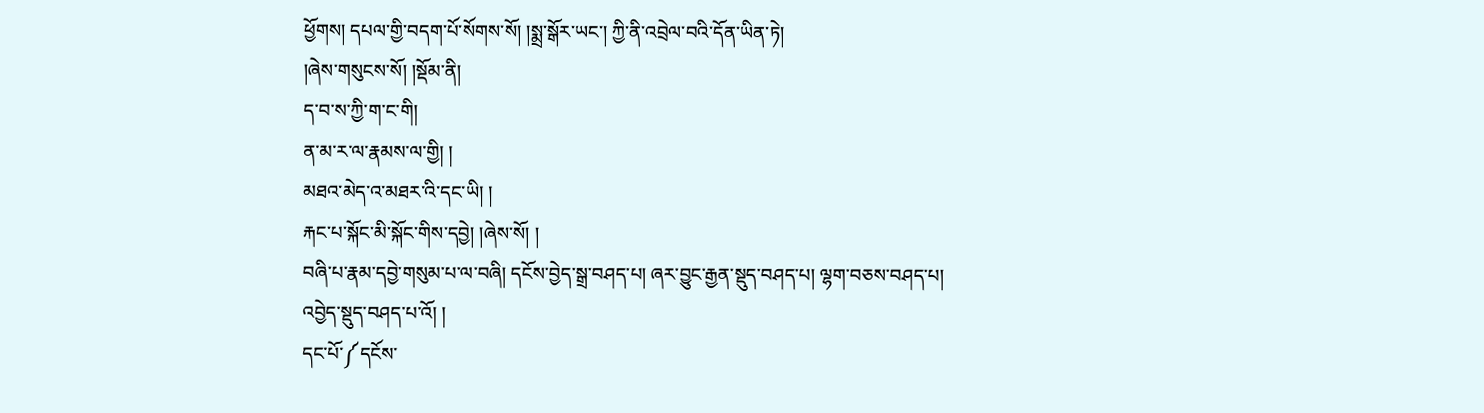ཕྱོགས། དཔལ་གྱི་བདག་པོ་སོགས་སོ། །སྨྲ་སྒོར་ཡང་། ཀྱི་ནི་འབྲེལ་བའི་དོན་ཡིན་ཏེ།
།ཞེས་གསུངས་སོ། །སྡོམ་ནི།
ད་བ་ས་ཀྱི་ག་ང་གི།
ན་མ་ར་ལ་རྣམས་ལ་གྱི། །
མཐའ་མེད་འ་མཐར་འི་དང་ཡི། །
རྐང་པ་སྐོང་མི་སྐོང་གིས་དབྱེ། །ཞེས་སོ། །
བཞི་པ་རྣམ་དབྱེ་གསུམ་པ་ལ་བཞི། དངོས་བྱེད་སྒྲ་བཤད་པ། ཞར་བྱུང་རྒྱན་སྡུད་བཤད་པ། ལྷག་བཅས་བཤད་པ།
འབྱེད་སྡུད་བཤད་པ་འོ། །
དང་པོ་༼དངོས་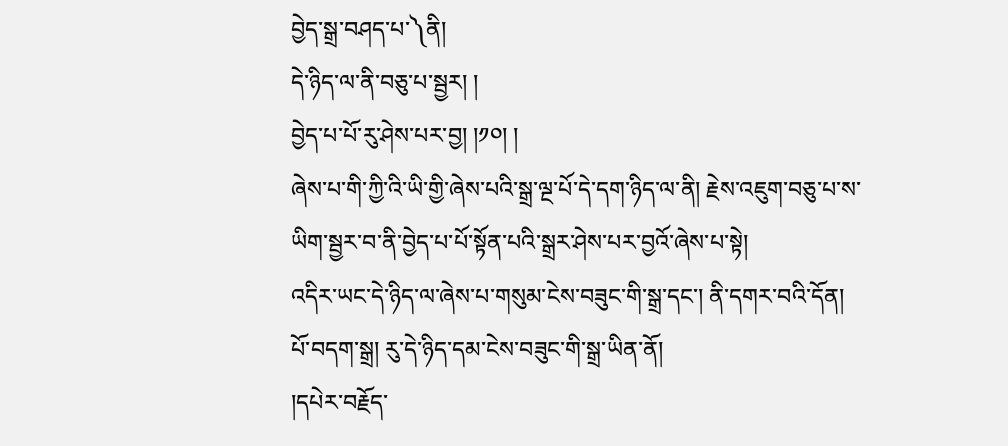བྱེད་སྒྲ་བཤད་པ་༽ནི།
དེ་ཉིད་ལ་ནི་བཅུ་པ་སྦྱར། །
བྱེད་པ་པོ་རུ་ཤེས་པར་བྱ། །༡༠། །
ཞེས་པ་གི་ཀྱི་འི་ཡི་གྱི་ཞེས་པའི་སྒྲ་ལྔ་པོ་དེ་དག་ཉིད་ལ་ནི། རྗེས་འཇུག་བཅུ་པ་ས་ཡིག་སྦྱར་བ་ནི་བྱེད་པ་པོ་སྟོན་པའི་སྒྲར་ཤེས་པར་བྱའོ་ཞེས་པ་སྟེ།
འདིར་ཡང་དེ་ཉིད་ལ་ཞེས་པ་གསུམ་ངེས་བཟུང་གི་སྒྲ་དང་། ནི་དགར་བའི་དོན། པོ་བདག་སྒྲ། རུ་དེ་ཉིད་དམ་ངེས་བཟུང་གི་སྒྲ་ཡིན་ནོ།
།དཔེར་བརྗོད་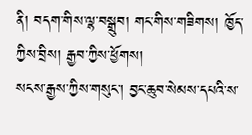ནི། བདག་གིས་ལྷ་བསྒྲུབ། གང་གིས་གཟིགས། ཁྱོད་ཀྱིས་བྲིས། རྒྱབ་ཀྱིས་ཕྱོགས།
སངས་རྒྱས་ཀྱིས་གསུང་། བྱང་ཆུབ་སེམས་དཔའི་ས་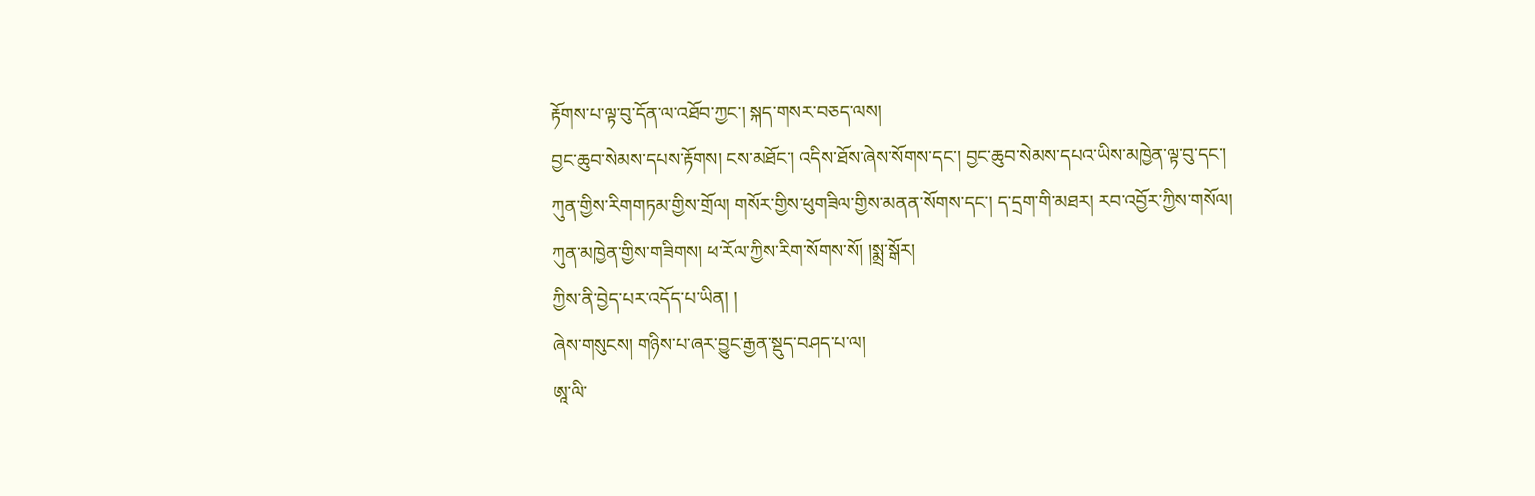རྟོགས་པ་ལྟ་བུ་དོན་ལ་འཐོབ་ཀྱང་། སྐད་གསར་བཅད་ལས།
བྱང་ཆུབ་སེམས་དཔས་རྟོགས། ངས་མཐོང་། འདིས་ཐོས་ཞེས་སོགས་དང་། བྱང་ཆུབ་སེམས་དཔའ་ཡིས་མཁྱེན་ལྟ་བུ་དང་།
ཀུན་གྱིས་རིགགཏམ་གྱིས་གྲོལ། གསོར་གྱིས་ཕུགཟིལ་གྱིས་མནན་སོགས་དང་། ད་དྲག་གི་མཐར། རབ་འབྱོར་ཀྱིས་གསོལ།
ཀུན་མཁྱེན་གྱིས་གཟིགས། ཕ་རོལ་ཀྱིས་རིག་སོགས་སོ། །སྨྲ་སྒོར།
ཀྱིས་ནི་བྱེད་པར་འདོད་པ་ཡིན། །
ཞེས་གསུངས། གཉིས་པ་ཞར་བྱུང་རྒྱན་སྡུད་བཤད་པ་ལ།
ཨཱ་ལི་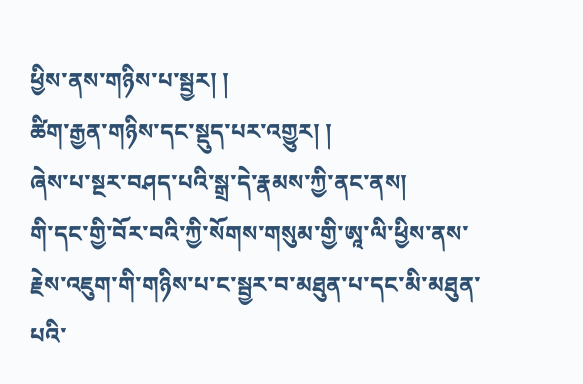ཕྱིས་ནས་གཉིས་པ་སྦྱར། །
ཚིག་རྒྱན་གཉིས་དང་སྡུད་པར་འགྱུར། །
ཞེས་པ་སྔར་བཤད་པའི་སྒྲ་དེ་རྣམས་ཀྱི་ནང་ནས།
གི་དང་གྱི་བོར་བའི་ཀྱི་སོགས་གསུམ་གྱི་ཨཱ་ལི་ཕྱིས་ནས་རྗེས་འཇུག་གི་གཉིས་པ་ང་སྦྱར་བ་མཐུན་པ་དང་མི་མཐུན་པའི་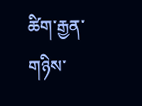ཚིག་རྒྱན་གཉིས་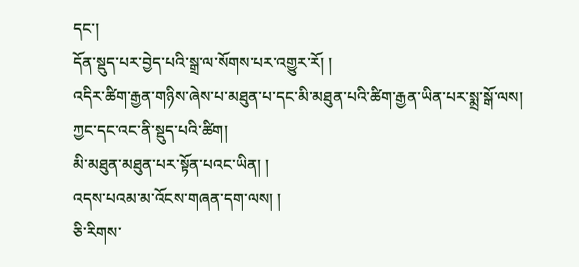དང་།
དོན་སྡུད་པར་བྱེད་པའི་སྒྲ་ལ་སོགས་པར་འགྱུར་རོ། །
འདིར་ཚིག་རྒྱན་གཉིས་ཞེས་པ་མཐུན་པ་དང་མི་མཐུན་པའི་ཚིག་རྒྱན་ཡིན་པར་སྨྲ་སྒོ་ལས།
ཀྱང་དང་འང་ནི་སྡུད་པའི་ཚིག།
མི་མཐུན་མཐུན་པར་སྟོན་པའང་ཡིན། །
འདས་པའམ་མ་འོངས་གཞན་དག་ལས། །
ཅི་རིགས་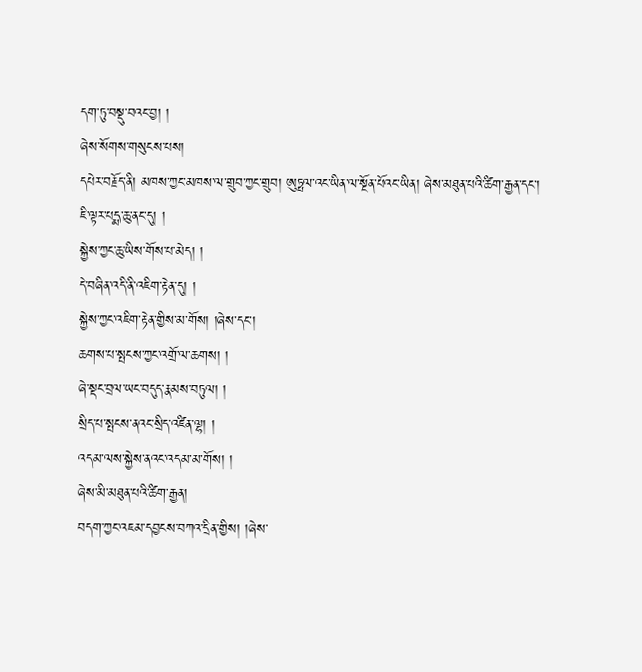དག་ཏུ་བསྡུ་བའང་བྱ། །
ཞེས་སོགས་གསུངས་པས།
དཔེར་བརྗོད་ནི། མཁས་ཀྱང་མཁས་ལ་གྲུབ་ཀྱང་གྲུབ། ཨུཏྤལ་འང་ཡིན་ལ་སྔོན་པོའང་ཡིན། ཞེས་མཐུན་པའི་ཚིག་རྒྱན་དང་།
ཇི་ལྟར་པདྨ་ཆུ་ནང་དུ། །
སྐྱེས་ཀྱང་ཆུ་ཡིས་གོས་པ་མེད། །
དེ་བཞིན་འདི་ནི་འཇིག་རྟེན་དུ། །
སྐྱེས་ཀྱང་འཇིག་རྟེན་གྱིས་མ་གོས། །ཞེས་དང་།
ཆགས་པ་སྤངས་ཀྱང་འགྲོ་ལ་ཆགས། །
ཞེ་སྡང་བྲལ་ཡང་བདུད་རྣམས་བཏུལ། །
སྲིད་པ་སྤངས་ནའང་སྲིད་འཛིན་ལྷ། །
འདམ་ལས་སྐྱེས་ནའང་འདམ་མ་གོས། །
ཞེས་མི་མཐུན་པའི་ཚིག་རྒྱན།
བདག་ཀྱང་འཇམ་དབྱངས་བཀའ་དྲིན་གྱིས། །ཞེས་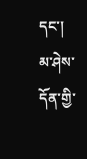དང་། མ་ཤེས་དོན་གྱི་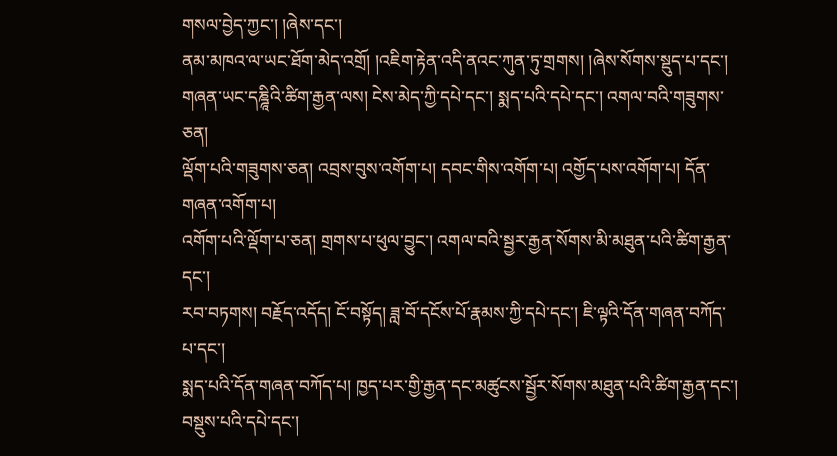གསལ་བྱེད་ཀྱང་། །ཞེས་དང་།
ནམ་མཁའ་ལ་ཡང་ཐོག་མེད་འགྲོ། །འཇིག་རྟེན་འདི་ནའང་ཀུན་ཏུ་གྲགས། །ཞེས་སོགས་སྡུད་པ་དང་།
གཞན་ཡང་དཎྜཱིའི་ཚིག་རྒྱན་ལས། ངེས་མེད་ཀྱི་དཔེ་དང་། སྨད་པའི་དཔེ་དང་། འགལ་བའི་གཟུགས་ཅན།
ལྡོག་པའི་གཟུགས་ཅན། འབྲས་བུས་འགོག་པ། དབང་གིས་འགོག་པ། འགྱོད་པས་འགོག་པ། དོན་གཞན་འགོག་པ།
འགོག་པའི་ལྡོག་པ་ཅན། གྲགས་པ་ཕུལ་བྱུང་། འགལ་བའི་སྦྱར་རྒྱན་སོགས་མི་མཐུན་པའི་ཚིག་རྒྱན་དང་།
རབ་བཏགས། བརྗོད་འདོད། ངོ་བསྟོད། ཟླ་བོ་དངོས་པོ་རྣམས་ཀྱི་དཔེ་དང་། ཇི་ལྟའི་དོན་གཞན་བཀོད་པ་དང་།
སྨད་པའི་དོན་གཞན་བཀོད་པ། ཁྱད་པར་གྱི་རྒྱན་དང་མཚུངས་སྦྱོར་སོགས་མཐུན་པའི་ཚིག་རྒྱན་དང་།
བསྡུས་པའི་དཔེ་དང་།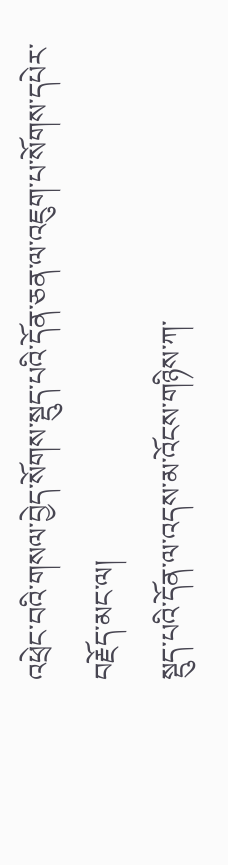འཕྲེང་བའི་གསལ་བྱེད་སོགས་སྡུད་པའི་དོན་ཅན་ལ་འཇུག་པ་སོགས་དཔེར་བརྗོད་མང་ལ།
སྡུད་པའི་དོན་ལ་འདས་མ་འོངས་གཉིས་ཀ་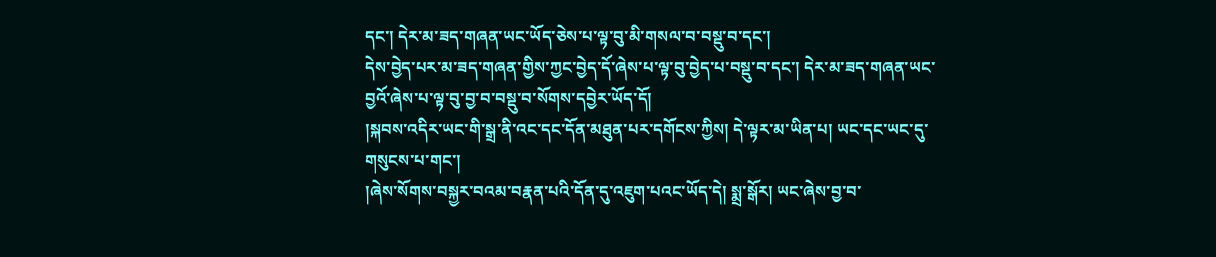དང་། དེར་མ་ཟད་གཞན་ཡང་ཡོད་ཅེས་པ་ལྟ་བུ་མི་གསལ་བ་བསྡུ་བ་དང་།
དེས་བྱེད་པར་མ་ཟད་གཞན་གྱིས་ཀྱང་བྱེད་དོ་ཞེས་པ་ལྟ་བུ་བྱེད་པ་བསྡུ་བ་དང་། དེར་མ་ཟད་གཞན་ཡང་བྱའོ་ཞེས་པ་ལྟ་བུ་བྱ་བ་བསྡུ་བ་སོགས་དབྱེར་ཡོད་དོ།
།སྐབས་འདིར་ཡང་གི་སྒྲ་ནི་འང་དང་དོན་མཐུན་པར་དགོངས་ཀྱིས། དེ་ལྟར་མ་ཡིན་པ། ཡང་དང་ཡང་དུ་གསུངས་པ་གང་།
།ཞེས་སོགས་བསྐྱར་བའམ་བརྣན་པའི་དོན་དུ་འཇུག་པའང་ཡོད་དེ། སྨྲ་སྒོར། ཡང་ཞེས་བྱ་བ་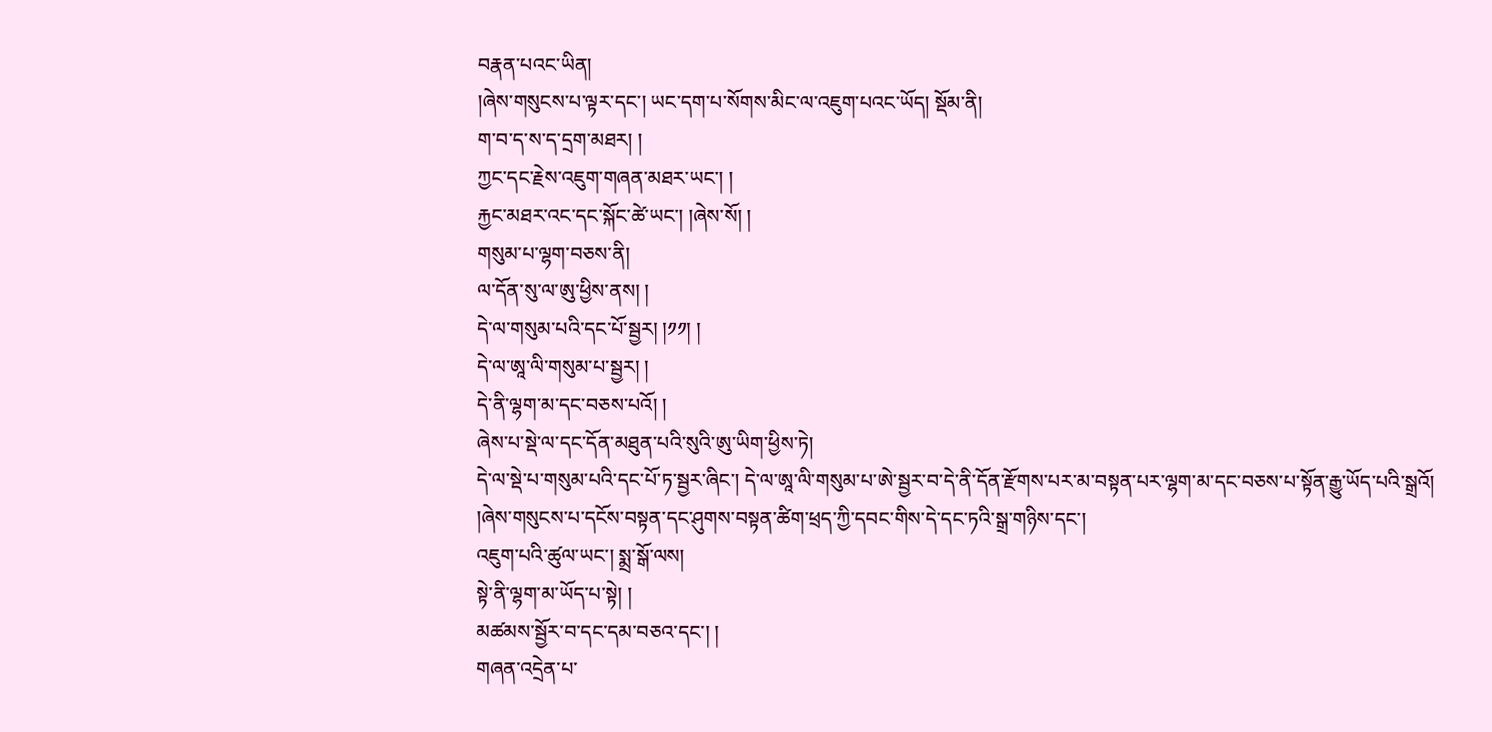བརྣན་པའང་ཡིན།
།ཞེས་གསུངས་པ་ལྟར་དང་། ཡང་དག་པ་སོགས་མིང་ལ་འཇུག་པའང་ཡོད། སྡོམ་ནི།
ག་བ་ད་ས་ད་དྲག་མཐར། །
ཀྱང་དང་རྗེས་འཇུག་གཞན་མཐར་ཡང་། །
རྐྱང་མཐར་འང་དང་སྐོང་ཚེ་ཡང་། །ཞེས་སོ། །
གསུམ་པ་ལྷག་བཅས་ནི།
ལ་དོན་སུ་ལ་ཨུ་ཕྱིས་ནས། །
དེ་ལ་གསུམ་པའི་དང་པོ་སྦྱར། །༡༡། །
དེ་ལ་ཨཱ་ལི་གསུམ་པ་སྦྱར། །
དེ་ནི་ལྷག་མ་དང་བཅས་པའོ། །
ཞེས་པ་སྡེ་ལ་དང་དོན་མཐུན་པའི་སུའི་ཨུ་ཡིག་ཕྱིས་ཏེ།
དེ་ལ་སྡེ་པ་གསུམ་པའི་དང་པོ་ཏ་སྦྱར་ཞིང་། དེ་ལ་ཨཱ་ལི་གསུམ་པ་ཨེ་སྦྱར་བ་དེ་ནི་དོན་རྫོགས་པར་མ་བསྟན་པར་ལྷག་མ་དང་བཅས་པ་སྟོན་རྒྱུ་ཡོད་པའི་སྒྲའོ།
།ཞེས་གསུངས་པ་དངོས་བསྟན་དང་ཤུགས་བསྟན་ཚིག་ཕྲད་ཀྱི་དབང་གིས་དེ་དང་ཏའི་སྒྲ་གཉིས་དང་།
འཇུག་པའི་ཚུལ་ཡང་། སྨྲ་སྒོ་ལས།
སྟེ་ནི་ལྷག་མ་ཡོད་པ་སྟེ། །
མཚམས་སྦྱོར་བ་དང་དམ་བཅའ་དང་། །
གཞན་འདྲེན་པ་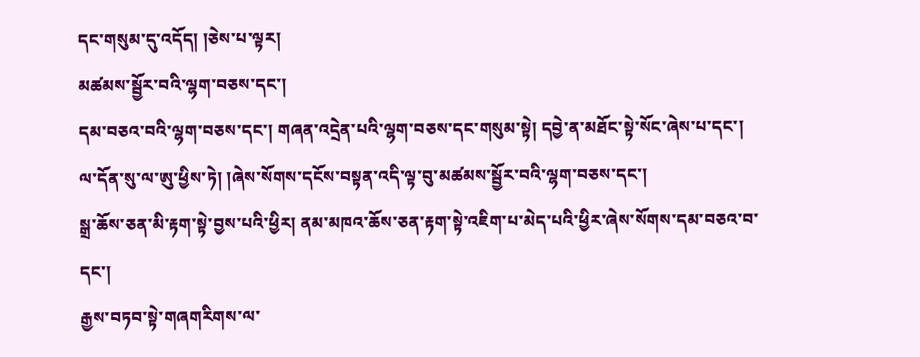དང་གསུམ་དུ་འདོད། །ཅེས་པ་ལྟར།
མཚམས་སྦྱོར་བའི་ལྷག་བཅས་དང་།
དམ་བཅའ་བའི་ལྷག་བཅས་དང་། གཞན་འདྲེན་པའི་ལྷག་བཅས་དང་གསུམ་སྟེ། དབྱེ་ན་མཐོང་སྟེ་སོང་ཞེས་པ་དང་།
ལ་དོན་སུ་ལ་ཨུ་ཕྱིས་ཏེ། །ཞེས་སོགས་དངོས་བསྟན་འདི་ལྟ་བུ་མཚམས་སྦྱོར་བའི་ལྷག་བཅས་དང་།
སྒྲ་ཆོས་ཅན་མི་རྟག་སྟེ་བྱས་པའི་ཕྱིར། ནམ་མཁའ་ཆོས་ཅན་རྟག་སྟེ་འཇིག་པ་མེད་པའི་ཕྱིར་ཞེས་སོགས་དམ་བཅའ་བ་དང་།
རྒྱས་བཏབ་སྟེ་གཞགརིགས་ལ་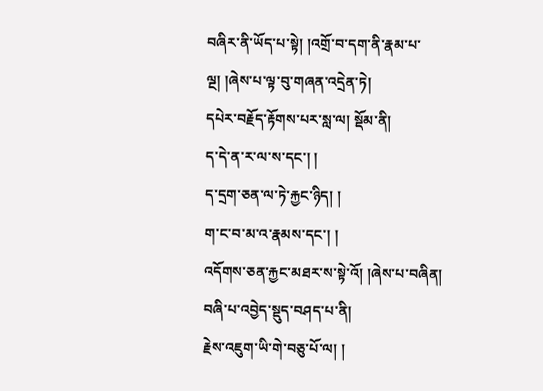བཞིར་ནི་ཡོད་པ་སྟེ། །འགྲོ་བ་དག་ནི་རྣམ་པ་ལྔ། །ཞེས་པ་ལྟ་བུ་གཞན་འདྲེན་ཏེ།
དཔེར་བརྗོད་རྟོགས་པར་སླ་ལ། སྡོམ་ནི།
ད་དེ་ན་ར་ལ་ས་དང་། །
ད་དྲག་ཅན་ལ་ཏེ་རྐྱང་ཉིད། །
ག་ང་བ་མ་འ་རྣམས་དང་། །
འདོགས་ཅན་རྐྱང་མཐར་ས་སྟེ་འོ། །ཞེས་པ་བཞིན།
བཞི་པ་འབྱེད་སྡུད་བཤད་པ་ནི།
རྗེས་འཇུག་ཡི་གེ་བཅུ་པོ་ལ། །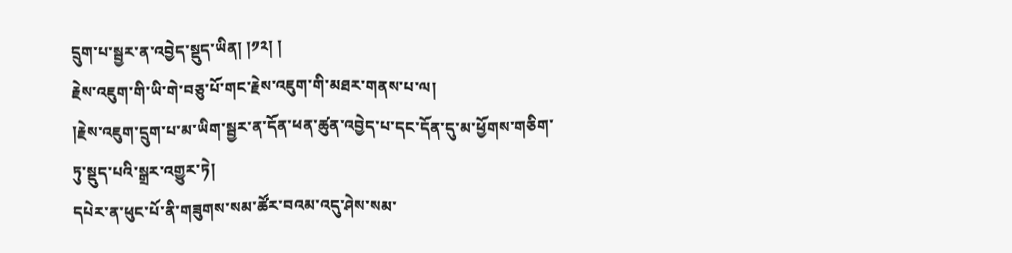དྲུག་པ་སྦྱར་ན་འབྱེད་སྡུད་ཡིན། །༡༢། །
རྗེས་འཇུག་གི་ཡི་གེ་བཅུ་པོ་གང་རྗེས་འཇུག་གི་མཐར་གནས་པ་ལ།
།རྗེས་འཇུག་དྲུག་པ་མ་ཡིག་སྦྱར་ན་དོན་ཕན་ཚུན་འབྱེད་པ་དང་དོན་དུ་མ་ཕྱོགས་གཅིག་ཏུ་སྡུད་པའི་སྒྲར་འགྱུར་ཏེ།
དཔེར་ན་ཕུང་པོ་ནི་གཟུགས་སམ་ཚོར་བའམ་འདུ་ཤེས་སམ་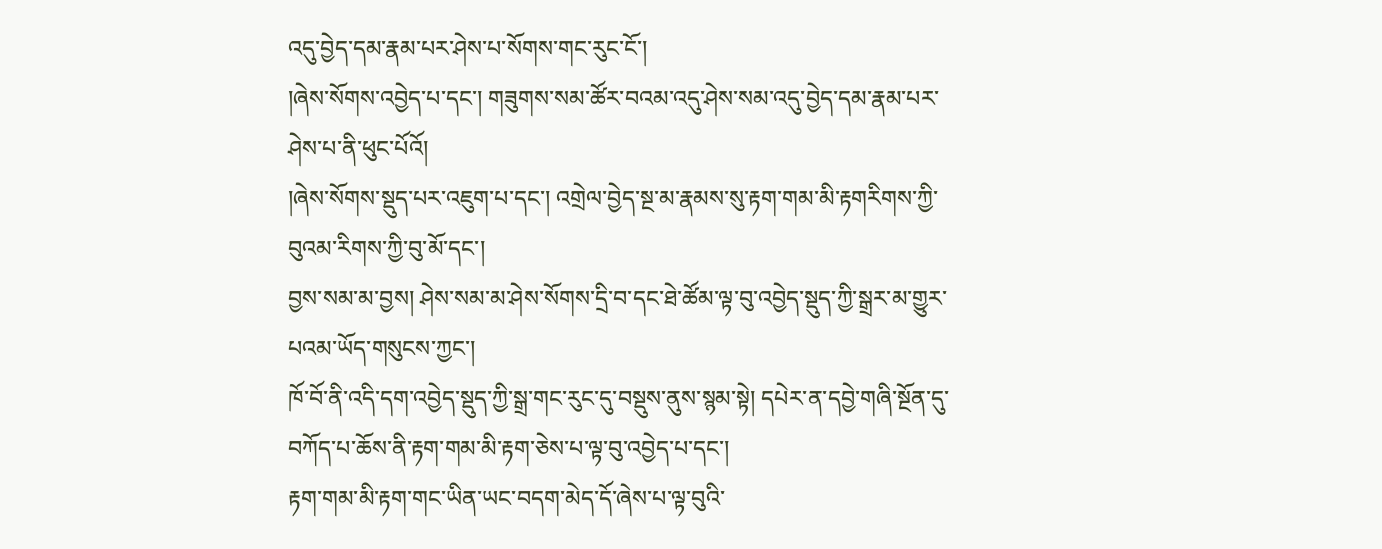འདུ་བྱེད་དམ་རྣམ་པར་ཤེས་པ་སོགས་གང་རུང་ངོ་།
།ཞེས་སོགས་འབྱེད་པ་དང་། གཟུགས་སམ་ཚོར་བའམ་འདུ་ཤེས་སམ་འདུ་བྱེད་དམ་རྣམ་པར་ཤེས་པ་ནི་ཕུང་པོའོ།
།ཞེས་སོགས་སྡུད་པར་འཇུག་པ་དང་། འགྲེལ་བྱེད་སྔ་མ་རྣམས་སུ་རྟག་གམ་མི་རྟགརིགས་ཀྱི་བུའམ་རིགས་ཀྱི་བུ་མོ་དང་།
བྱས་སམ་མ་བྱས། ཤེས་སམ་མ་ཤེས་སོགས་དྲི་བ་དང་ཐེ་ཚོམ་ལྟ་བུ་འབྱེད་སྡུད་ཀྱི་སྒྲར་མ་གྱུར་པའམ་ཡོད་གསུངས་ཀྱང་།
ཁོ་བོ་ནི་འདི་དག་འབྱེད་སྡུད་ཀྱི་སྒྲ་གང་རུང་དུ་བསྡུས་ནུས་སྙམ་སྟེ། དཔེར་ན་དབྱེ་གཞི་སྔོན་དུ་བཀོད་པ་ཆོས་ནི་རྟག་གམ་མི་རྟག་ཅེས་པ་ལྟ་བུ་འབྱེད་པ་དང་།
རྟག་གམ་མི་རྟག་གང་ཡིན་ཡང་བདག་མེད་དོ་ཞེས་པ་ལྟ་བུའི་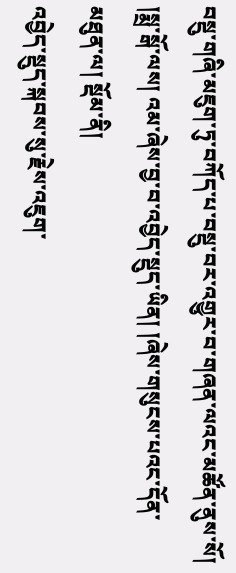བསྡུ་གཞི་མཇུག་ཏུ་བཀོད་པ་བསྡུ་བར་འགྱུར་བ་གཞན་ལའང་མཚོན་ནུས་སོ།
།སྨྲ་སྒོ་ལས། འམ་ཞེས་བྱ་བ་འབྱེད་སྡུད་ཡིན། །ཞེས་གསུངས་པའང་དོན་མཐུན་ལ། སྡོམ་ནི།
འབྱེད་སྡུད་སྐབས་སུ་རྗེས་འཇུག་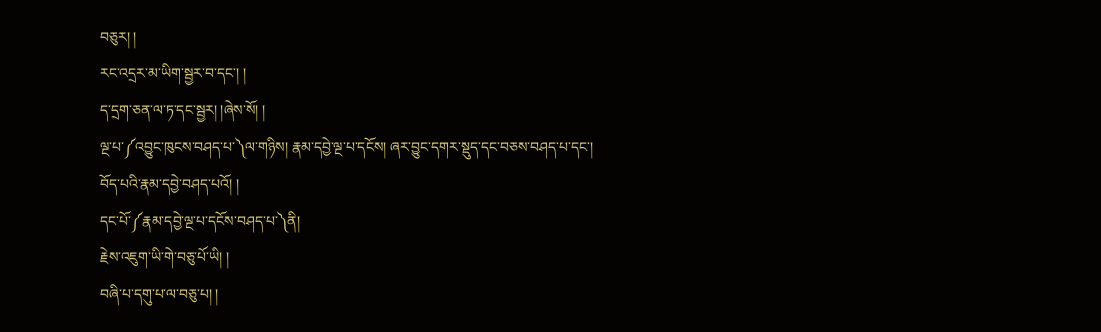བཅུར། །
རང་འདྲར་མ་ཡིག་སྦྱར་བ་དང་། །
ད་དྲག་ཅན་ལ་ཏ་དང་སྦྱར། །ཞེས་སོ། །
ལྔ་པ་༼འབྱུང་ཁུངས་བཤད་པ་༽ལ་གཉིས། རྣམ་དབྱེ་ལྔ་པ་དངོས། ཞར་བྱུང་དགར་སྡུད་དང་བཅས་བཤད་པ་དང་།
བོད་པའི་རྣམ་དབྱེ་བཤད་པའོ། །
དང་པོ་༼རྣམ་དབྱེ་ལྔ་པ་དངོས་བཤད་པ་༽ནི།
རྗེས་འཇུག་ཡི་གེ་བཅུ་པོ་ཡི། །
བཞི་པ་དགུ་པ་ལ་བཅུ་པ། །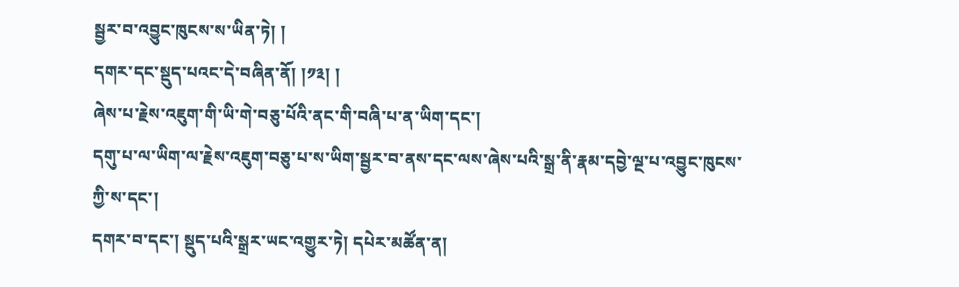སྦྱར་བ་འབྱུང་ཁུངས་ས་ཡིན་ཏེ། །
དགར་དང་སྡུད་པའང་དེ་བཞིན་ནོ། །༡༣། །
ཞེས་པ་རྗེས་འཇུག་གི་ཡི་གེ་བཅུ་པོའི་ནང་གི་བཞི་པ་ན་ཡིག་དང་།
དགུ་པ་ལ་ཡིག་ལ་རྗེས་འཇུག་བཅུ་པ་ས་ཡིག་སྦྱར་བ་ནས་དང་ལས་ཞེས་པའི་སྒྲ་ནི་རྣམ་དབྱེ་ལྔ་པ་འབྱུང་ཁུངས་ཀྱི་ས་དང་།
དགར་བ་དང་། སྡུད་པའི་སྒྲར་ཡང་འགྱུར་ཏེ། དཔེར་མཚོན་ན།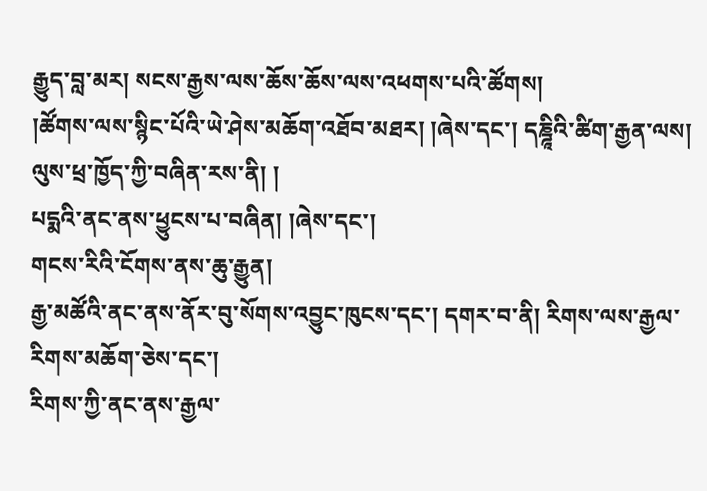རྒྱུད་བླ་མར། སངས་རྒྱས་ལས་ཆོས་ཆོས་ལས་འཕགས་པའི་ཚོགས།
།ཚོགས་ལས་སྙིང་པོའི་ཡེ་ཤེས་མཆོག་འཐོབ་མཐར། །ཞེས་དང་། དཎྜཱིའི་ཚིག་རྒྱན་ལས།
ལུས་ཕྲ་ཁྱོད་ཀྱི་བཞིན་རས་ནི། །
པདྨའི་ནང་ནས་ཕྱུངས་པ་བཞིན། །ཞེས་དང་།
གངས་རིའི་ངོགས་ནས་ཆུ་རྒྱུན།
རྒྱ་མཚོའི་ནང་ནས་ནོར་བུ་སོགས་འབྱུང་ཁུངས་དང་། དགར་བ་ནི། རིགས་ལས་རྒྱལ་རིགས་མཆོག་ཅེས་དང་།
རིགས་ཀྱི་ནང་ནས་རྒྱལ་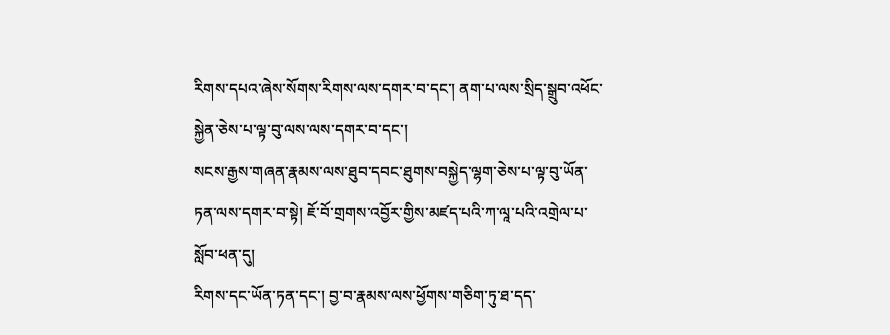རིགས་དཔའ་ཞེས་སོགས་རིགས་ལས་དགར་བ་དང་། ནག་པ་ལས་སྲིད་སྒྲུབ་འཕོང་སྐྱེན་ཅེས་པ་ལྟ་བུ་ལས་ལས་དགར་བ་དང་།
སངས་རྒྱས་གཞན་རྣམས་ལས་ཐུབ་དབང་ཐུགས་བསྐྱེད་ལྷག་ཅེས་པ་ལྟ་བུ་ཡོན་ཏན་ལས་དགར་བ་སྟེ། ཇོ་བོ་གྲགས་འབྱོར་གྱིས་མཛད་པའི་ཀ་ལཱ་པའི་འགྲེལ་པ་སློབ་ཕན་དུ།
རིགས་དང་ཡོན་ཏན་དང་། བྱ་བ་རྣམས་ལས་ཕྱོགས་གཅིག་ཏུ་ཐ་དད་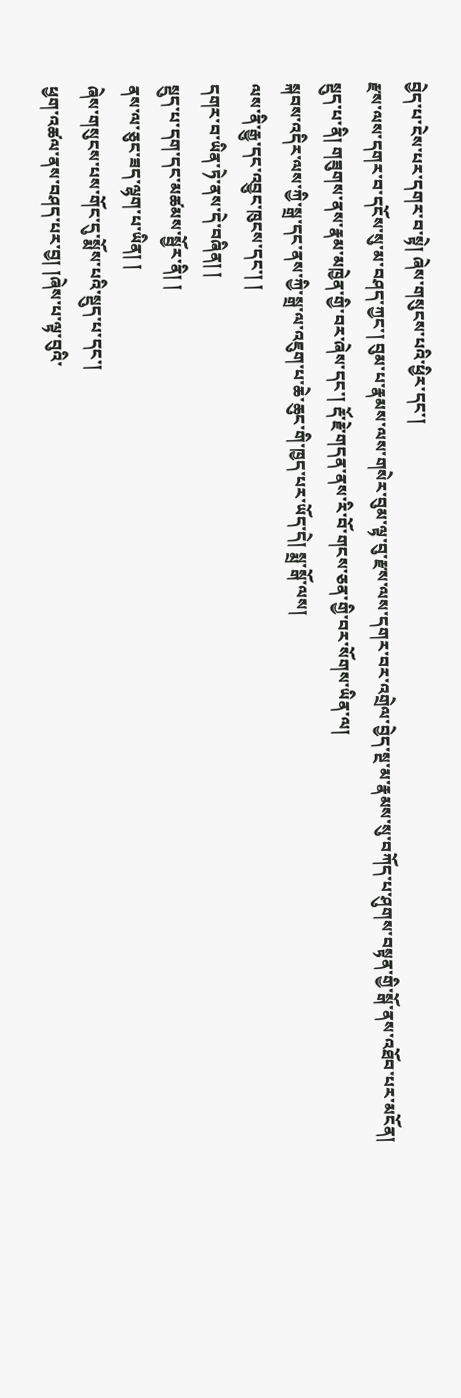བྱེད་པ་ངེས་པར་དགར་བ་སྟེ། ཞེས་གསུངས་པའི་ཕྱིར་དང་།
རྫས་ལས་དགར་བ་དངོས་སུ་མ་བཤད་ཀྱང་། བུམ་པ་རྣམས་ལས་གསེར་བུམ་ལྟ་བུ་རྫས་ལས་དགར་བར་འགྲེལ་བྱེད་སྔ་མ་རྣམས་སུ་བཀོད་པ་ཤུགས་བསྟན་གྱི་སྒོ་ནས་འཐོབ་པར་མངོན།
སྡུད་པ་ནི། གཟུགས་ནས་རྣམ་མཁྱེན་གྱི་བར་ཞེས་དང་། རྡོ་རྗེ་གདན་ནས་རི་བོ་གངས་ཅན་གྱི་བར་སོགས་ཡིན་ལ།
སྐབས་འདིར་ལས་ཀྱི་སྒྲ་དང་ནས་ཀྱི་སྒྲ་ལ་འཇུག་པ་ཆེ་ཆུང་གི་ཁྱད་པར་ཡོད་དེ། སྨྲ་སྒོ་ལས།
ལས་ནི་རྒྱུ་དང་འབྱུང་ཁུངས་དང་། །
དགར་བ་ཡིན་ཏེ་ནས་དེ་བཞིན། །
སྡུད་པ་དག་དང་མཚམས་སྦྱོར་ནི། །
ནས་ལ་ཅུང་ཟད་ལྷག་པ་ཡིན། །
ཞེས་གསུངས་པས་གོང་དུ་སྨོས་པའི་སྡུད་པ་དང་།
ཕྱག་འཚལ་ནས་བཤད་པར་བྱ། །ཞེས་པ་ལྟ་བུའི་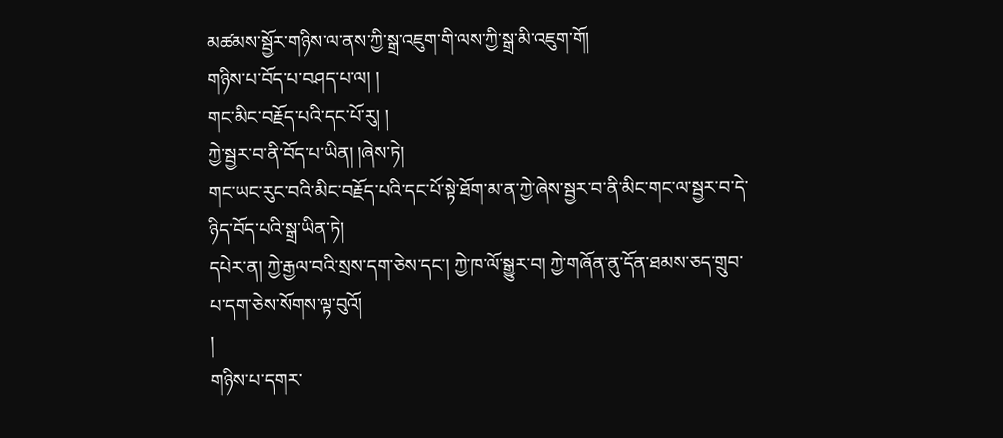མཚམས་སྦྱོར་གཉིས་ལ་ནས་ཀྱི་སྒྲ་འཇུག་གི་ལས་ཀྱི་སྒྲ་མི་འཇུག་གོ།
གཉིས་པ་བོད་པ་བཤད་པ་ལ། །
གང་མིང་བརྗོད་པའི་དང་པོ་རུ། །
ཀྱེ་སྦྱར་བ་ནི་བོད་པ་ཡིན། །ཞེས་ཏེ།
གང་ཡང་རུང་བའི་མིང་བརྗོད་པའི་དང་པོ་སྟེ་ཐོག་མ་ན་ཀྱེ་ཞེས་སྦྱར་བ་ནི་མིང་གང་ལ་སྦྱར་བ་དེ་ཉིད་བོད་པའི་སྒྲ་ཡིན་ཏེ།
དཔེར་ན། ཀྱེ་རྒྱལ་བའི་སྲས་དག་ཅེས་དང་། ཀྱེ་ཁ་ལོ་སྒྱུར་བ། ཀྱེ་གཞོན་ནུ་དོན་ཐམས་ཅད་གྲུབ་པ་དག་ཅེས་སོགས་ལྟ་བུའོ།
།
གཉིས་པ་དགར་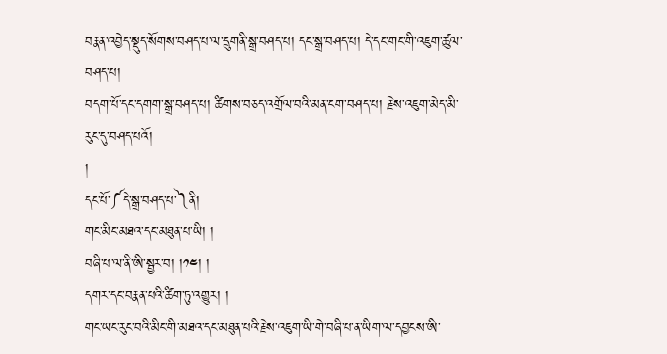བརྣན་འབྱེད་སྡུད་སོགས་བཤད་པ་ལ་དྲུགནི་སྒྲ་བཤད་པ། དང་སྒྲ་བཤད་པ། དེ་དང་གང་གི་འཇུག་ཚུལ་བཤད་པ།
བདག་པོ་དང་དགག་སྒྲ་བཤད་པ། ཚིགས་བཅད་འགྲོལ་བའི་མན་ངག་བཤད་པ། རྗེས་འཇུག་མེད་མི་རུང་དུ་བཤད་པའོ།
།
དང་པོ་༼དེ་སྒྲ་བཤད་པ་༽ནི།
གང་མིང་མཐའ་དང་མཐུན་པ་ཡི། །
བཞི་པ་ལ་ནི་ཨི་སྦྱར་བ། །༡༤། །
དགར་དང་བརྣན་པའི་ཚིག་ཏུ་འགྱུར། །
གང་ཡང་རུང་བའི་མིང་གི་མཐའ་དང་མཐུན་པའི་རྗེས་འཇུག་ཡི་གེ་བཞི་པ་ན་ཡིག་ལ་དབྱངས་ཨི་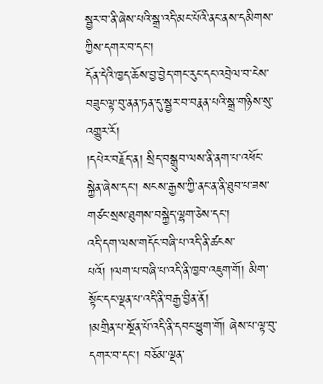སྦྱར་བ་ནི་ཞེས་པའི་སྒྲ་འདི་མང་པོའི་ནང་ནས་དམིགས་ཀྱིས་དགར་བ་དང་།
དོན་དེའི་ཁྱད་ཆོས་བྱ་བྱེད་གང་རུང་དང་འབྲེལ་བ་ངེས་བཟུང་ལྟ་བུ་ནན་ཏན་དུ་སྦྱར་བ་བརྣན་པའི་སྒྲ་གཉིས་སུ་འགྱུར་རོ།
།དཔེར་བརྗོད་ན། སྲིད་བསྒྲུབ་ལས་ནི་ནག་པ་འཕོང་སྐྱེན་ཞེས་དང་། སངས་རྒྱས་ཀྱི་ནང་ན་ནི་ཐུབ་པ་ཟས་གཙང་སྲས་ཐུགས་བསྐྱེད་ལྷག་ཅེས་དང་།
འདི་དག་ལས་གདོང་བཞི་པ་འདི་ནི་ཚངས་པའོ། །ལག་པ་བཞི་པ་འདི་ནི་ཁྱབ་འཇུག་གོ། མིག་སྟོང་དང་ལྡན་པ་འདི་ནི་བརྒྱ་བྱིན་ནོ།
།མགྲིན་པ་སྔོན་པོ་འདི་ནི་དབང་ཕྱུག་གོ། ཞེས་པ་ལྟ་བུ་དགར་བ་དང་། བཅོམ་ལྡན་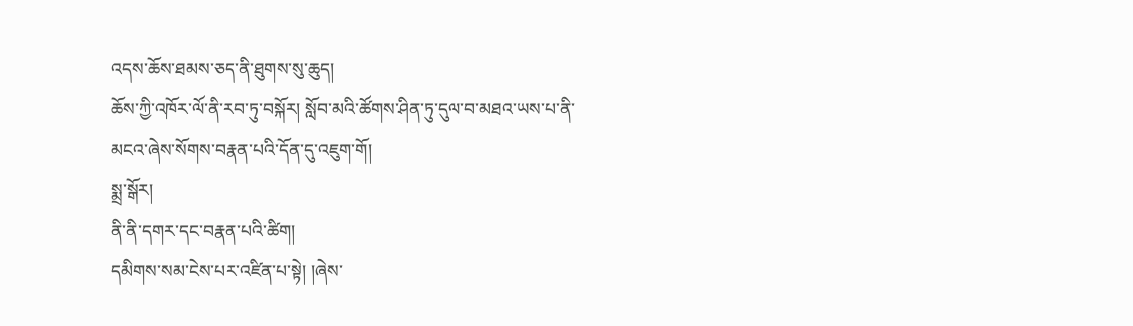འདས་ཆོས་ཐམས་ཅད་ནི་ཐུགས་སུ་ཆུད།
ཆོས་ཀྱི་འཁོར་ལོ་ནི་རབ་ཏུ་བསྐོར། སློབ་མའི་ཚོགས་ཤིན་ཏུ་དུལ་བ་མཐའ་ཡས་པ་ནི་མངའ་ཞེས་སོགས་བརྣན་པའི་དོན་དུ་འཇུག་གོ།
སྨྲ་སྒོར།
ནི་ནི་དགར་དང་བརྣན་པའི་ཚིག།
དམིགས་སམ་ངེས་པར་འཛིན་པ་སྟེ། །ཞེས་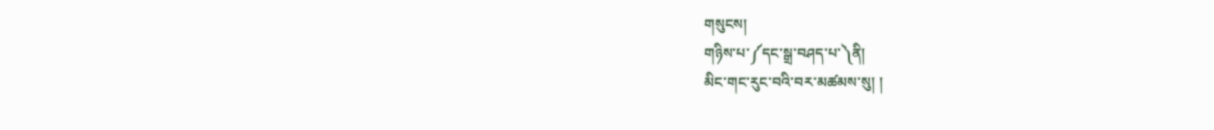གསུངས།
གཉིས་པ་༼དང་སྒྲ་བཤད་པ་༽ནི།
མིང་གང་རུང་བའི་བར་མཚམས་སུ། །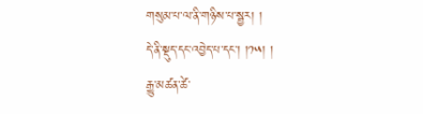གསུམ་པ་ལ་ནི་གཉིས་པ་སྦྱར། །
དེ་ནི་སྡུད་དང་འབྱེད་པ་དང་། །༡༥། །
རྒྱུ་མཚན་ཚེ་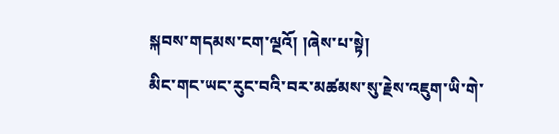སྐབས་གདམས་ངག་ལྔའོ། །ཞེས་པ་སྟེ།
མིང་གང་ཡང་རུང་བའི་བར་མཚམས་སུ་རྗེས་འཇུག་ཡི་གེ་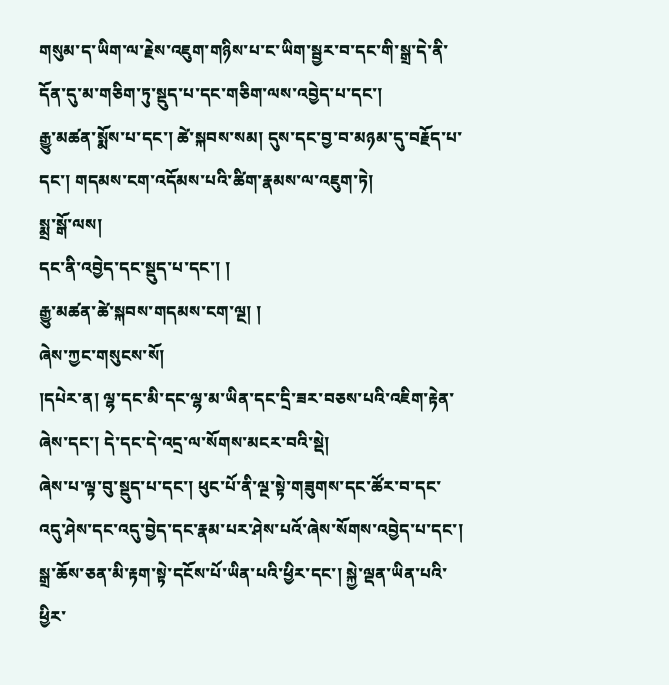གསུམ་ད་ཡིག་ལ་རྗེས་འཇུག་གཉིས་པ་ང་ཡིག་སྦྱར་བ་དང་གི་སྒྲ་དེ་ནི་དོན་དུ་མ་གཅིག་ཏུ་སྡུད་པ་དང་གཅིག་ལས་འབྱེད་པ་དང་།
རྒྱུ་མཚན་སྨོས་པ་དང་། ཚེ་སྐབས་སམ། དུས་དང་བྱ་བ་མཉམ་དུ་བརྗོད་པ་དང་། གདམས་ངག་འདོམས་པའི་ཚིག་རྣམས་ལ་འཇུག་ཏེ།
སྨྲ་སྒོ་ལས།
དང་ནི་འབྱེད་དང་སྡུད་པ་དང་། །
རྒྱུ་མཚན་ཚེ་སྐབས་གདམས་ངག་ལྔ། །
ཞེས་ཀྱང་གསུངས་སོ།
།དཔེར་ན། ལྷ་དང་མི་དང་ལྷ་མ་ཡིན་དང་དྲི་ཟར་བཅས་པའི་འཇིག་རྟེན་ཞེས་དང་། དེ་དང་དེ་འདྲ་ལ་སོགས་མངར་བའི་སྡེ།
ཞེས་པ་ལྟ་བུ་སྡུད་པ་དང་། ཕུང་པོ་ནི་ལྔ་སྟེ་གཟུགས་དང་ཚོར་བ་དང་འདུ་ཤེས་དང་འདུ་བྱེད་དང་རྣམ་པར་ཤེས་པའོ་ཞེས་སོགས་འབྱེད་པ་དང་།
སྒྲ་ཆོས་ཅན་མི་རྟག་སྟེ་དངོས་པོ་ཡིན་པའི་ཕྱིར་དང་། སྐྱེ་ལྡན་ཡིན་པའི་ཕྱིར་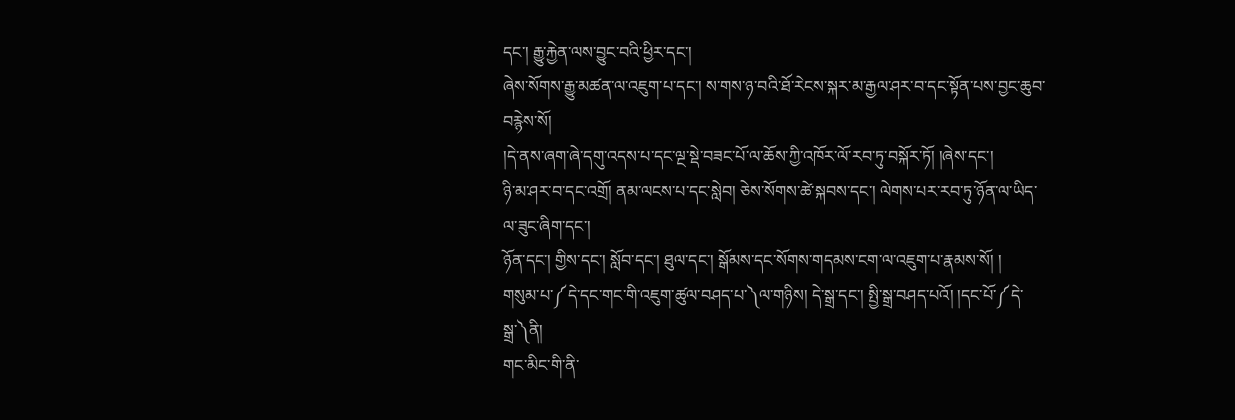དང་། རྒྱུ་རྐྱེན་ལས་བྱུང་བའི་ཕྱིར་དང་།
ཞེས་སོགས་རྒྱུ་མཚན་ལ་འཇུག་པ་དང་། ས་གས་ཉ་བའི་ཐོ་རེངས་སྐར་མ་རྒྱལ་ཤར་བ་དང་སྟོན་པས་བྱང་ཆུབ་བརྙེས་སོ།
།དེ་ནས་ཞག་ཞེ་དགུ་འདས་པ་དང་ལྔ་སྡེ་བཟང་པོ་ལ་ཆོས་ཀྱི་འཁོར་ལོ་རབ་ཏུ་བསྐོར་ཏོ། །ཞེས་དང་།
ཉི་མ་ཤར་བ་དང་འགྲོ། ནམ་ལངས་པ་དང་སླེབ། ཅེས་སོགས་ཚེ་སྐབས་དང་། ལེགས་པར་རབ་ཏུ་ཉོན་ལ་ཡིད་ལ་ཟུང་ཞིག་དང་།
ཉོན་དང་། གྱིས་དང་། སློབ་དང་། ཐུལ་དང་། སྒོམས་དང་སོགས་གདམས་ངག་ལ་འཇུག་པ་རྣམས་སོ། །
གསུམ་པ་༼དེ་དང་གང་གི་འཇུག་ཚུལ་བཤད་པ་༽ལ་གཉིས། དེ་སྒྲ་དང་། སྤྱི་སྒྲ་བཤད་པའོ། །དང་པོ་༼དེ་སྒྲ་༽ནི།
གང་མིང་གི་ནི་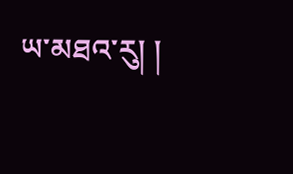ཡ་མཐའ་རུ། །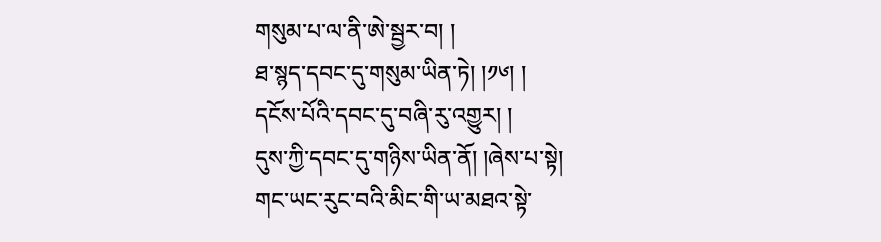གསུམ་པ་ལ་ནི་ཨེ་སྦྱར་བ། །
ཐ་སྙད་དབང་དུ་གསུམ་ཡིན་ཏེ། །༡༦། །
དངོས་པོའི་དབང་དུ་བཞི་རུ་འགྱུར། །
དུས་ཀྱི་དབང་དུ་གཉིས་ཡིན་ནོ། །ཞེས་པ་སྟེ།
གང་ཡང་རུང་བའི་མིང་གི་ཡ་མཐའ་སྟེ་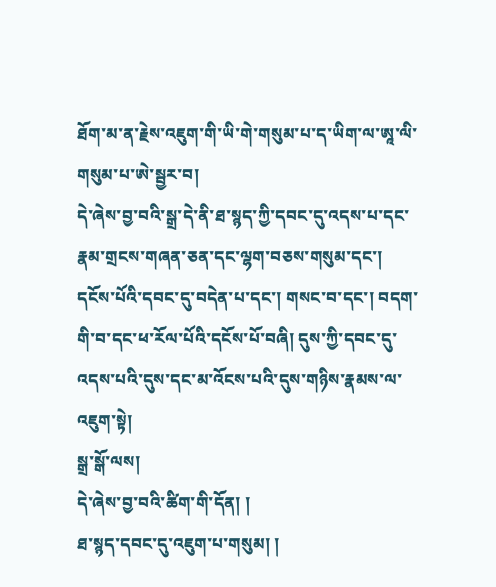ཐོག་མ་ན་རྗེས་འཇུག་གི་ཡི་གེ་གསུམ་པ་ད་ཡིག་ལ་ཨཱ་ལི་གསུམ་པ་ཨེ་སྦྱར་བ།
དེ་ཞེས་བྱ་བའི་སྒྲ་དེ་ནི་ཐ་སྙད་ཀྱི་དབང་དུ་འདས་པ་དང་རྣམ་གྲངས་གཞན་ཅན་དང་ལྷག་བཅས་གསུམ་དང་།
དངོས་པོའི་དབང་དུ་བདེན་པ་དང་། གསང་བ་དང་། བདག་གི་བ་དང་ཕ་རོལ་པོའི་དངོས་པོ་བཞི། དུས་ཀྱི་དབང་དུ་འདས་པའི་དུས་དང་མ་འོངས་པའི་དུས་གཉིས་རྣམས་ལ་འཇུག་སྟེ།
སྒྲ་སྒོ་ལས།
དེ་ཞེས་བྱ་བའི་ཚིག་གི་དོན། །
ཐ་སྙད་དབང་དུ་འཇུག་པ་གསུམ། །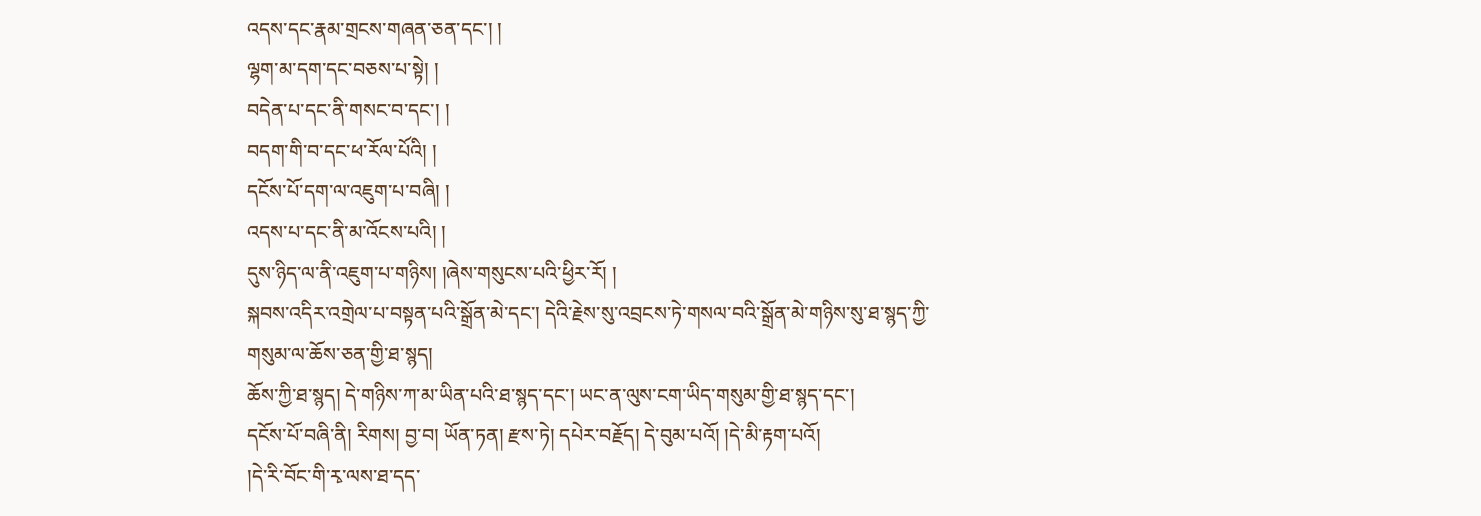འདས་དང་རྣམ་གྲངས་གཞན་ཅན་དང་། །
ལྷག་མ་དག་དང་བཅས་པ་སྟེ། །
བདེན་པ་དང་ནི་གསང་བ་དང་། །
བདག་གི་བ་དང་ཕ་རོལ་པོའི། །
དངོས་པོ་དག་ལ་འཇུག་པ་བཞི། །
འདས་པ་དང་ནི་མ་འོངས་པའི། །
དུས་ཉིད་ལ་ནི་འཇུག་པ་གཉིས། །ཞེས་གསུངས་པའི་ཕྱིར་རོ། །
སྐབས་འདིར་འགྲེལ་པ་བསྟན་པའི་སྒྲོན་མེ་དང་། དེའི་རྗེས་སུ་འབྲངས་ཏེ་གསལ་བའི་སྒྲོན་མེ་གཉིས་སུ་ཐ་སྙད་ཀྱི་གསུམ་ལ་ཆོས་ཅན་གྱི་ཐ་སྙད།
ཆོས་ཀྱི་ཐ་སྙད། དེ་གཉིས་ཀ་མ་ཡིན་པའི་ཐ་སྙད་དང་། ཡང་ན་ལུས་ངག་ཡིད་གསུམ་གྱི་ཐ་སྙད་དང་།
དངོས་པོ་བཞི་ནི། རིགས། བྱ་བ། ཡོན་ཏན། རྫས་ཏེ། དཔེར་བརྗོད། དེ་བུམ་པའོ། །དེ་མི་རྟག་པའོ།
།དེ་རི་བོང་གི་རྭ་ལས་ཐ་དད་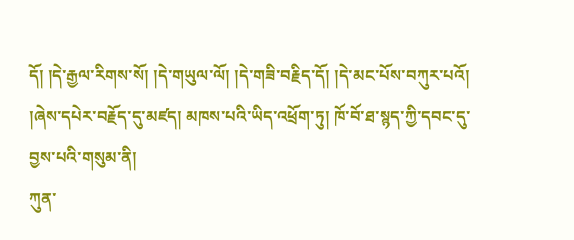དོ། །དེ་རྒྱལ་རིགས་སོ། །དེ་གཡུལ་ལོ། །དེ་གཟི་བརྗིད་དོ། །དེ་མང་པོས་བཀུར་པའོ།
།ཞེས་དཔེར་བརྗོད་དུ་མཛད། མཁས་པའི་ཡིད་འཕྲོག་ཏུ། ཁོ་བོ་ཐ་སྙད་ཀྱི་དབང་དུ་བྱས་པའི་གསུམ་ནི།
ཀུན་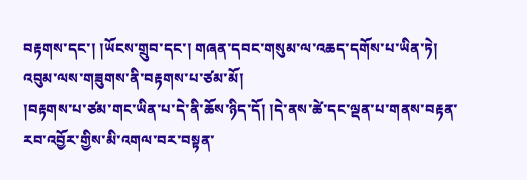བརྟགས་དང་། །ཡོངས་གྲུབ་དང་། གཞན་དབང་གསུམ་ལ་འཆད་དགོས་པ་ཡིན་ཏེ། འབུམ་ལས་གཟུགས་ནི་བརྟགས་པ་ཙམ་མོ།
།བརྟགས་པ་ཙམ་གང་ཡིན་པ་དེ་ནི་ཆོས་ཉིད་དོ། །དེ་ནས་ཚེ་དང་ལྡན་པ་གནས་བརྟན་རབ་འབྱོར་གྱིས་མི་འགལ་བར་བསྟན་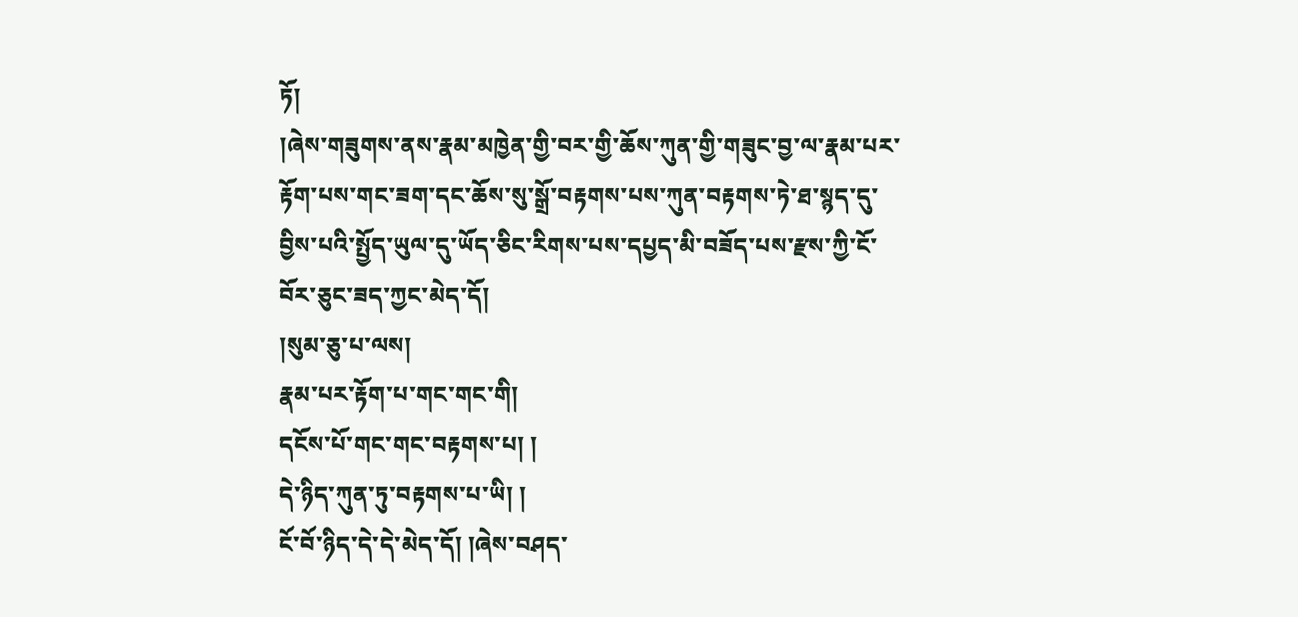ཏོ།
།ཞེས་གཟུགས་ནས་རྣམ་མཁྱེན་གྱི་བར་གྱི་ཆོས་ཀུན་གྱི་གཟུང་བྱ་ལ་རྣམ་པར་རྟོག་པས་གང་ཟག་དང་ཆོས་སུ་སྒྲོ་བརྟགས་པས་ཀུན་བརྟགས་ཏེ་ཐ་སྙད་དུ་བྱིས་པའི་སྤྱོད་ཡུལ་དུ་ཡོད་ཅིང་རིགས་པས་དཔྱད་མི་བཟོད་པས་རྫས་ཀྱི་ངོ་བོར་ཅུང་ཟད་ཀྱང་མེད་དོ།
།སུམ་ཅུ་པ་ལས།
རྣམ་པར་རྟོག་པ་གང་གང་གི།
དངོས་པོ་གང་གང་བརྟགས་པ། །
དེ་ཉིད་ཀུན་ཏུ་བརྟགས་པ་ཡི། །
ངོ་བོ་ཉིད་དེ་དེ་མེད་དོ། །ཞེས་བཤད་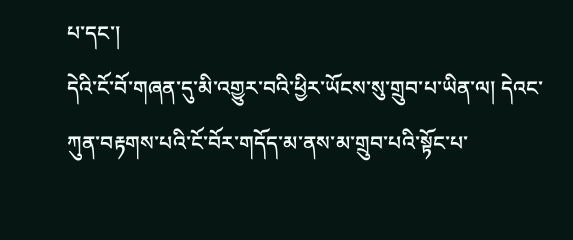པ་དང་།
དེའི་ངོ་བོ་གཞན་དུ་མི་འགྱུར་བའི་ཕྱིར་ཡོངས་སུ་གྲུབ་པ་ཡིན་ལ། དེའང་ཀུན་བརྟགས་པའི་ངོ་བོར་གདོད་མ་ནས་མ་གྲུབ་པའི་སྟོང་པ་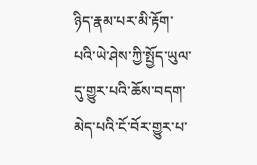ཉིད་རྣམ་པར་མི་རྟོག་པའི་ཡེ་ཤེས་ཀྱི་སྤྱོད་ཡུལ་དུ་གྱུར་པའི་ཆོས་བདག་མེད་པའི་ངོ་བོར་གྱུར་པ་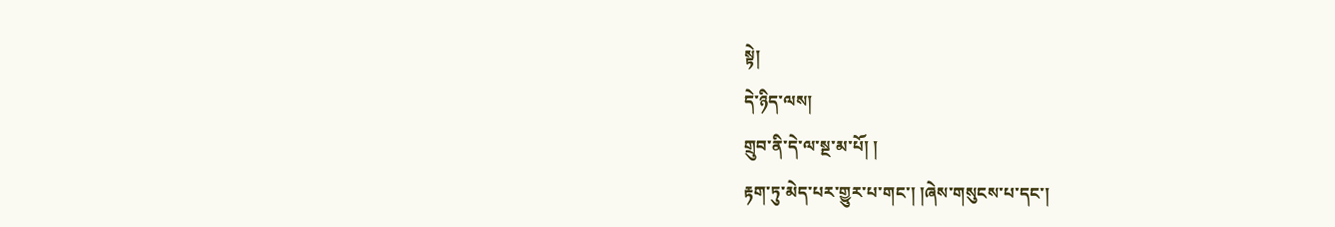སྟེ།
དེ་ཉིད་ལས།
གྲུབ་ནི་དེ་ལ་སྔ་མ་པོ། །
རྟག་ཏུ་མེད་པར་གྱུར་པ་གང་། །ཞེས་གསུངས་པ་དང་།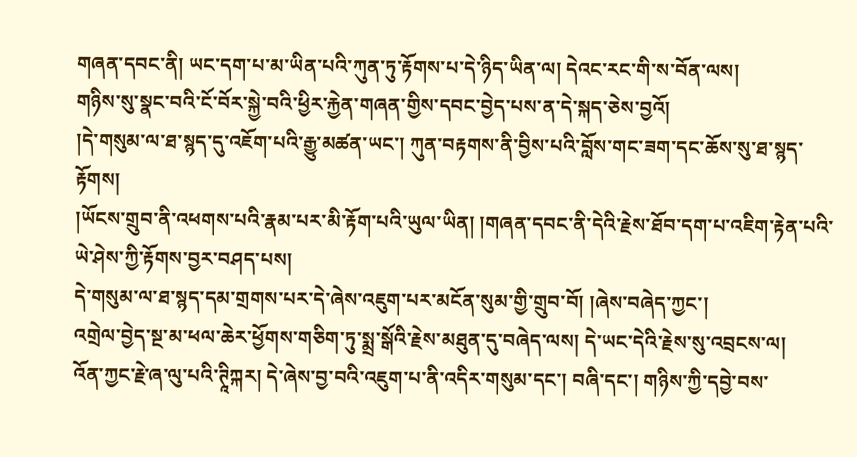གཞན་དབང་ནི། ཡང་དག་པ་མ་ཡིན་པའི་ཀུན་ཏུ་རྟོགས་པ་དེ་ཉིད་ཡིན་ལ། དེའང་རང་གི་ས་བོན་ལས།
གཉིས་སུ་སྣང་བའི་ངོ་བོར་སྐྱེ་བའི་ཕྱིར་རྐྱེན་གཞན་གྱིས་དབང་བྱེད་པས་ན་དེ་སྐད་ཅེས་བྱའོ།
།དེ་གསུམ་ལ་ཐ་སྙད་དུ་འཇོག་པའི་རྒྱུ་མཚན་ཡང་། ཀུན་བརྟགས་ནི་བྱིས་པའི་བློས་གང་ཟག་དང་ཆོས་སུ་ཐ་སྙད་རྟོགས།
།ཡོངས་གྲུབ་ནི་འཕགས་པའི་རྣམ་པར་མི་རྟོག་པའི་ཡུལ་ཡིན། །གཞན་དབང་ནི་དེའི་རྗེས་ཐོབ་དག་པ་འཇིག་རྟེན་པའི་ཡེ་ཤེས་ཀྱི་རྟོགས་བྱར་བཤད་པས།
དེ་གསུམ་ལ་ཐ་སྙད་དམ་གྲགས་པར་དེ་ཞེས་འཇུག་པར་མངོན་སུམ་གྱི་གྲུབ་བོ། །ཞེས་བཞེད་ཀྱང་།
འགྲེལ་བྱེད་སྔ་མ་ཕལ་ཆེར་ཕྱོགས་གཅིག་ཏུ་སྨྲ་སྒོའི་རྗེས་མཐུན་དུ་བཞེད་ལས། དེ་ཡང་དེའི་རྗེས་སུ་འབྲངས་ལ།
འོན་ཀྱང་རྗེ་ཞ་ལུ་པའི་ཊཱིཀྐར། དེ་ཞེས་བྱ་བའི་འཇུག་པ་ནི་འདིར་གསུམ་དང་། བཞི་དང་། གཉིས་ཀྱི་དབྱེ་བས་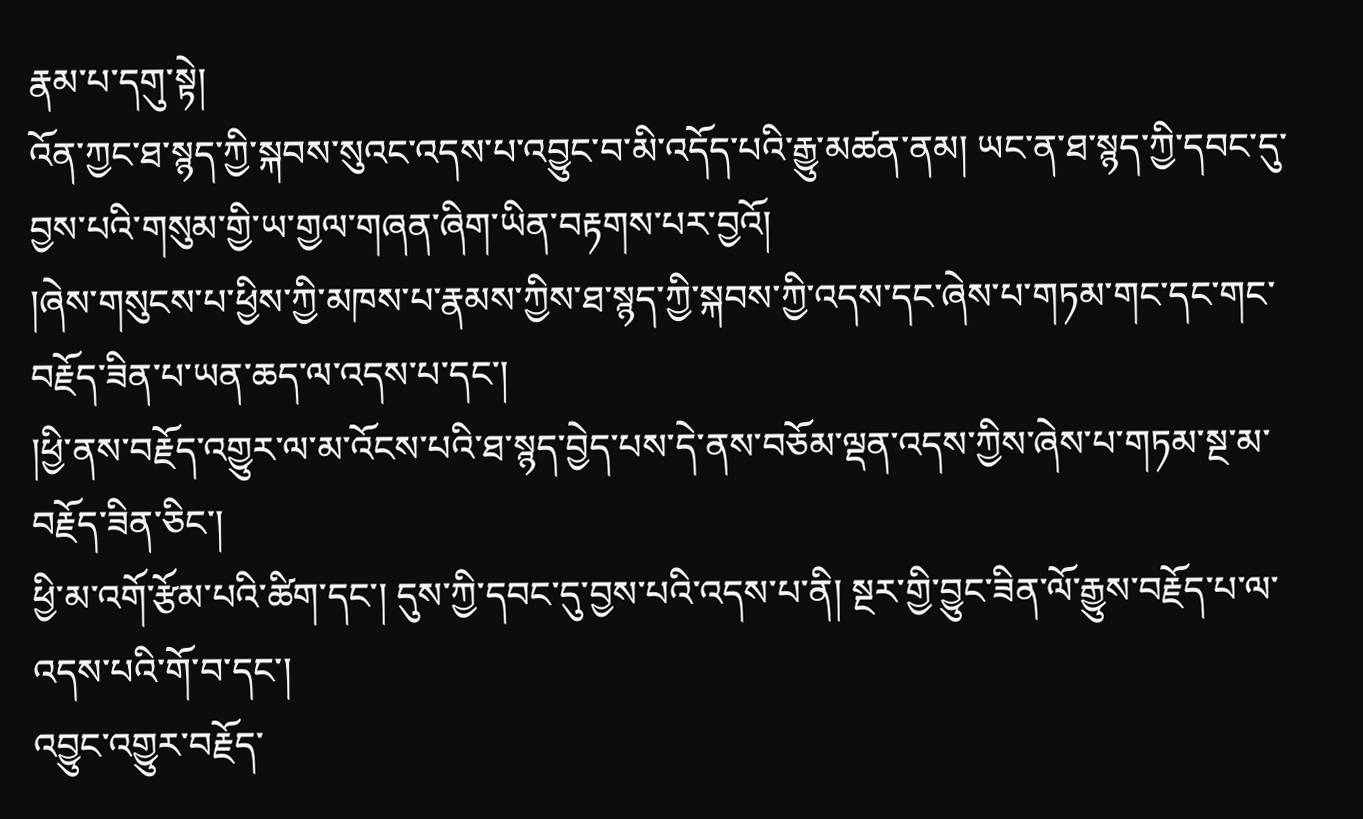རྣམ་པ་དགུ་སྟེ།
འོན་ཀྱང་ཐ་སྙད་ཀྱི་སྐབས་སུའང་འདས་པ་འབྱུང་བ་མི་འདོད་པའི་རྒྱུ་མཚན་ནམ། ཡང་ན་ཐ་སྙད་ཀྱི་དབང་དུ་བྱས་པའི་གསུམ་གྱི་ཡ་གྱལ་གཞན་ཞིག་ཡིན་བརྟགས་པར་བྱའོ།
།ཞེས་གསུངས་པ་ཕྱིས་ཀྱི་མཁས་པ་རྣམས་ཀྱིས་ཐ་སྙད་ཀྱི་སྐབས་ཀྱི་འདས་དང་ཞེས་པ་གཏམ་གང་དང་གང་བརྗོད་ཟིན་པ་ཡན་ཆད་ལ་འདས་པ་དང་།
།ཕྱི་ནས་བརྗོད་འགྱུར་ལ་མ་འོངས་པའི་ཐ་སྙད་བྱེད་པས་དེ་ནས་བཅོམ་ལྡན་འདས་ཀྱིས་ཞེས་པ་གཏམ་སྔ་མ་བརྗོད་ཟིན་ཅིང་།
ཕྱི་མ་འགོ་རྩོམ་པའི་ཚིག་དང་། དུས་ཀྱི་དབང་དུ་བྱས་པའི་འདས་པ་ནི། སྔར་གྱི་བྱུང་ཟིན་ལོ་རྒྱུས་བརྗོད་པ་ལ་འདས་པའི་གོ་བ་དང་།
འབྱུང་འགྱུར་བརྗོད་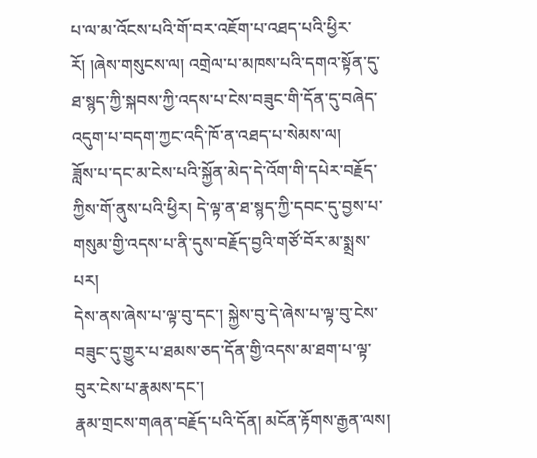པ་ལ་མ་འོངས་པའི་གོ་བར་འཇོག་པ་འཐད་པའི་ཕྱིར་རོ། །ཞེས་གསུངས་ལ། འགྲེལ་པ་མཁས་པའི་དགའ་སྟོན་དུ་ཐ་སྙད་ཀྱི་སྐབས་ཀྱི་འདས་པ་ངེས་བཟུང་གི་དོན་དུ་བཞེད་འདུག་པ་བདག་ཀྱང་འདི་ཁོ་ན་འཐད་པ་སེམས་ལ།
ཟློས་པ་དང་མ་ངེས་པའི་སྐྱོན་མེད་དེ་འོག་གི་དཔེར་བརྗོད་ཀྱིས་གོ་ནུས་པའི་ཕྱིར། དེ་ལྟ་ན་ཐ་སྙད་ཀྱི་དབང་དུ་བྱས་པ་གསུམ་གྱི་འདས་པ་ནི་དུས་བརྗོད་བྱའི་གཙོ་བོར་མ་སྨྲས་པར།
དེས་ནས་ཞེས་པ་ལྟ་བུ་དང་། སྐྱེས་བུ་དེ་ཞེས་པ་ལྟ་བུ་ངེས་བཟུང་དུ་གྱུར་པ་ཐམས་ཅད་དོན་གྱི་འདས་མ་ཐག་པ་ལྟ་བུར་ངེས་པ་རྣམས་དང་།
རྣམ་གྲངས་གཞན་བརྗོད་པའི་དོན། མངོན་རྟོགས་རྒྱན་ལས།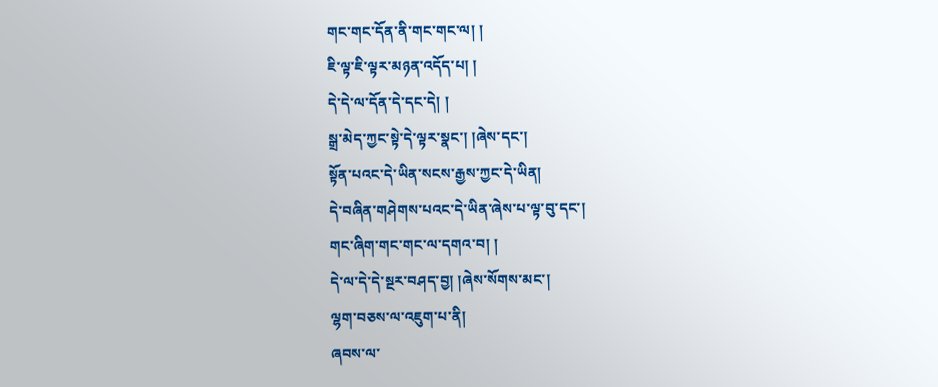གང་གང་དོན་ནི་གང་གང་ལ། །
ཇི་ལྟ་ཇི་ལྟར་མཉན་འདོད་པ། །
དེ་དེ་ལ་དོན་དེ་དང་དེ། །
སྒྲ་མེད་ཀྱང་སྟེ་དེ་ལྟར་སྣང་། །ཞེས་དང་།
སྟོན་པའང་དེ་ཡིན་སངས་རྒྱས་ཀྱང་དེ་ཡིན།
དེ་བཞིན་གཤེགས་པའང་དེ་ཡིན་ཞེས་པ་ལྟ་བུ་དང་།
གང་ཞིག་གང་གང་ལ་དགའ་བ། །
དེ་ལ་དེ་དེ་སྔར་བཤད་བྱ། །ཞེས་སོགས་མང་།
ལྷག་བཅས་ལ་འཇུག་པ་ནི།
ཞབས་ལ་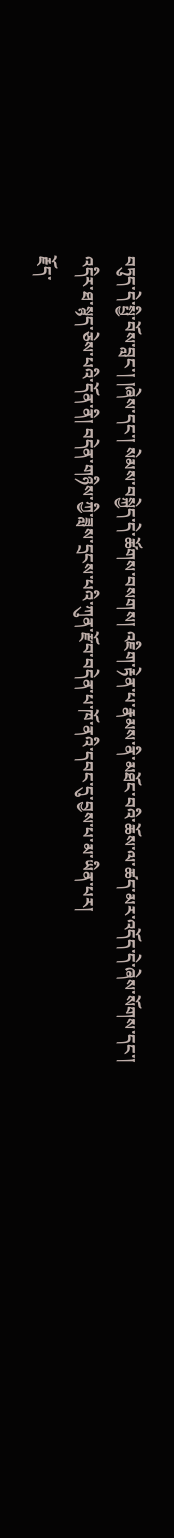བཏུད་དེ་སྤྱི་བོས་བླང་། །ཞེས་དང་། སེམས་བསྐྱེད་དེ་ཚོགས་བསགས། འཇིག་རྟེན་པ་རྣམས་ནི་མཐོང་བའི་ཆོས་ལ་ཚད་མར་འདོད་དེ་ཞེས་སོགས་དང་།
འདིར་ཐ་སྙད་ཅེས་པའི་དོན་ནི། བདེན་གཉིས་ཀྱི་ཟླས་དྲངས་པའི་ཀུན་རྫོབ་བདེན་པ་ཁོ་ནའི་དབང་དུ་བྱས་པ་མ་ཡིན་པར།
རྗོད་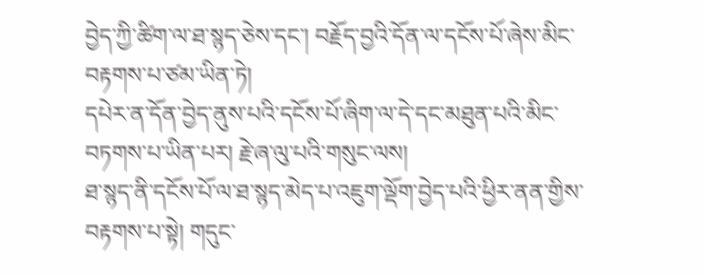བྱེད་ཀྱི་ཚིག་ལ་ཐ་སྙད་ཅེས་དང་། བརྗོད་བྱའི་དོན་ལ་དངོས་པོ་ཞེས་མིང་བརྟགས་པ་ཙམ་ཡིན་ཏེ།
དཔེར་ན་དོན་བྱེད་ནུས་པའི་དངོས་པོ་ཞིག་ལ་དེ་དང་མཐུན་པའི་མིང་བཏགས་པ་ཡིན་པར། རྗེ་ཞ་ལུ་པའི་གསུང་ལས།
ཐ་སྙད་ནི་དངོས་པོ་ལ་ཐ་སྙད་མེད་པ་འཇུག་ལྡོག་བྱེད་པའི་ཕྱིར་ནན་གྱིས་བརྟགས་པ་སྟེ། གདུང་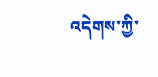འདེགས་ཀྱི་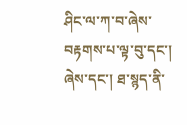ཤིང་ལ་ཀ་བ་ཞེས་བརྟགས་པ་ལྟ་བུ་དང་།
ཞེས་དང་། ཐ་སྙད་ནི་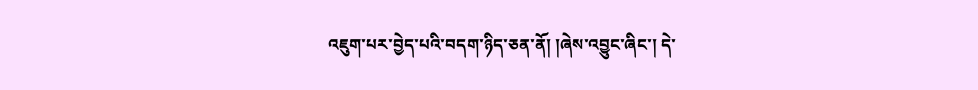འཇུག་པར་བྱེད་པའི་བདག་ཉིད་ཅན་ནོ། །ཞེས་འབྱུང་ཞིང་། དེ་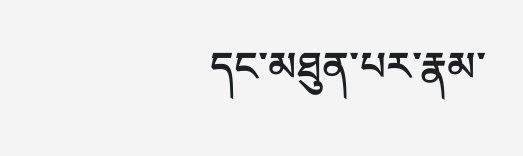དང་མཐུན་པར་རྣམ་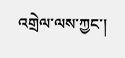འགྲེལ་ལས་ཀྱང་།